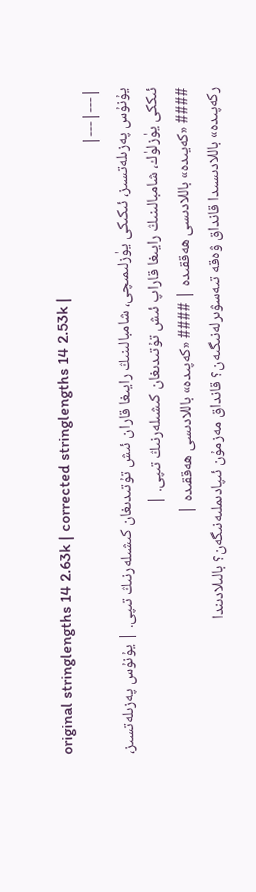original stringlengths 14 2.63k | corrected stringlengths 14 2.53k |
|---|---|
يۇنۇس پەزىلەتسىز، ئىكىكى يۈزلىمىچى، شامبالىنىڭ رايىغا قاران ئىش تۇتىدىغان كىشىلەرنىڭ تىپى. | يۇنۇس پەزىلەتسىز، ئىككى يۈزلۈك، شامبالىنىڭ رايىغا قاراپ ئىش تۇتىدىغان كىشىلەرنىڭ تىپى. |
#### «كەيىدە» باللادىسى ھەققىدە | #### «كەپىدە» باللادىسى ھەققىدە |
ركەپىدە» باللادىسىدا قانداق ۋەقە تىەسۋىرلەنىگىەن؟ قانداق مەزمۇن ئىپادىملىەنىگەن؟ بالىلادىندا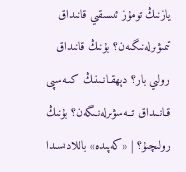يازنىڭ تومۇز ئىسىقىي قانىداق تىمىۋىرلەنىگىەن؟ بۇنىڭ قانىداق رولىي بار؟ دېھقـانـىنىڭ كىـەسپى قـانـىداق تــەسۋىرلەنـىگەن؟ بۇنىڭ رولىچىۇ؟ | «كەپىدە» باللادىسىدا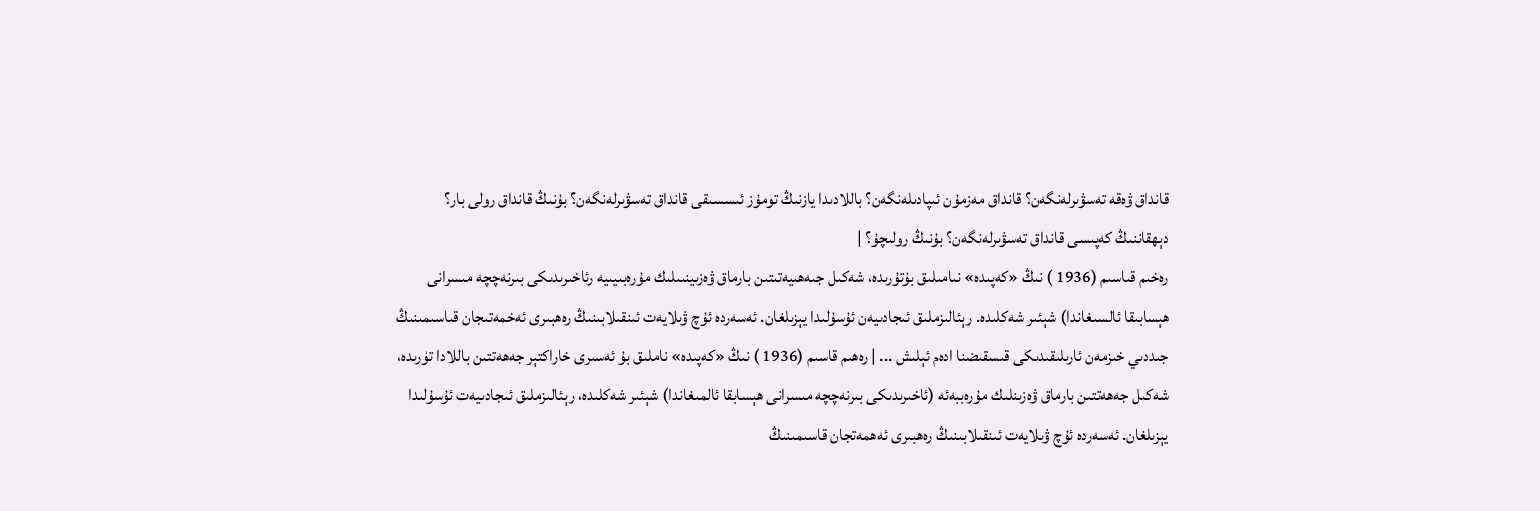قانداق ۋەقە تەسۋىرلەنگەن؟ قانداق مەزمۇن ئىپادىلەنگەن؟ باللادىدا يازنىڭ تومۇز ئىسسىقى قانداق تەسۋىرلەنگەن؟ بۇنىڭ قانداق رولى بار؟ دېھقاننىڭ كەپىسى قانداق تەسۋىرلەنگەن؟ بۇنىڭ رولىچۇ؟ |
رەخىم قىاسىم (1936 ) نىڭ «كەپىدە» نىامىلىق بۇتۇرىدە، شەكىل جىەھىيەتىتىن بارماق ۋەزىينىىلىك مۇرەبىيىيە رئاخىرىدىكى بىرنەچچە مىسرانى ھېسابىقا ئالسىغاندا) شېئىر شەكلىدە. رېئالىزملىق ئىجادىيەن ئۇسۇلىدا يېزىلغان. ئەسەردە ئۇچ ۋىلايەت ئىنقىلابىنىڭ رەھبىرى ئەخمەتىجان قىاسىمىنىڭ جىددىي خىزمەن ئارىلىقىدىكى قىسقىضنا ادەم ئېلىش ... | رەھىم قاسىم (1936 ) نىڭ «كەپىدە» ناملىق بۇ ئەسىرى خاراكتېر جەھەتتىن باللادا تۈرىدە، شەكىل جەھەتتىن بارماق ۋەزىنلىك مۇرەببەئە (ئاخىرىدىكى بىرنەچچە مىسرانى ھېسابقا ئالمىغاندا) شېئىر شەكلىدە، رېئالىزملىق ئىجادىيەت ئۇسۇلىدا يېزىلغان. ئەسەردە ئۇچ ۋىلايەت ئىنقىلابىنىڭ رەھبىرى ئەھمەتجان قاسىمىنىڭ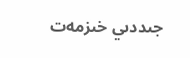جىددىي خىزمەت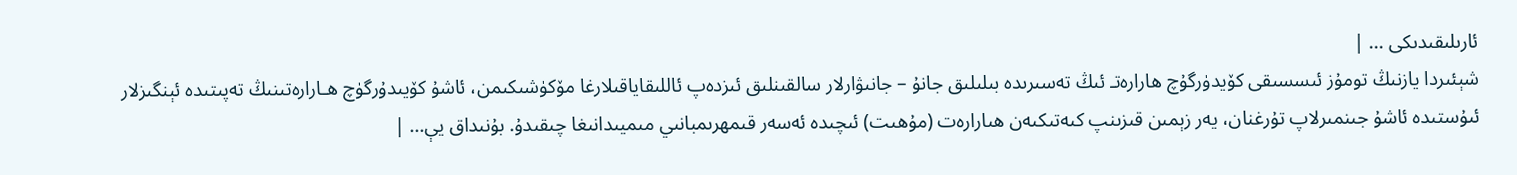ئارىلىقىدىكى ... |
شېئىردا يازنىڭ تومۇز ئىسسىقى كۆيدۈرگۇچ ھارارەتـ ئىڭ تەسىرىدە بىلىلىق جانۇ – جانىۋارلار سالقىنلىق ئىزدەپ ئاللىقاياقىلارغا مۆكۈشىكىمن، ئاشۇ كۆيىدۇرگۈچ ھـارارەتىنىڭ تەپىتىدە ئېنگىزلار ئىۇستىدە ئاشۇ جىنمىرلاپ تۇرغنان، يەر زېمىن قىزىنپ كىەتىكىەن ھىارارەت (مۇھىت) ئىچىدە ئەسەر قىمھرىمبانىي مىميىدانىغا چىقىدۇ. بۇنىداق يې... |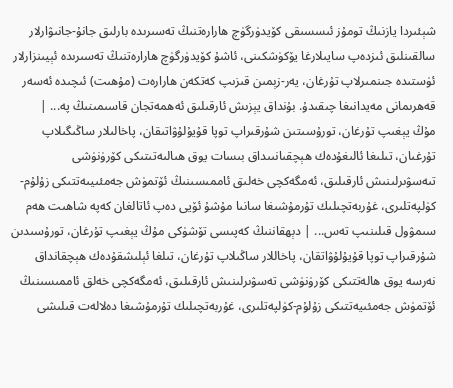شېئىردا يازنىڭ تومۇز ئىسسىقى كۆيدۈرگۈچ ھارارەتنىڭ تەسىرىدە بارلىق جانۇ-جانىۋارلار سالقىنلىق ئىزدەپ سايىلارغا يۆكۈشكىنى، ئاشۇ كۆيدۈرگۈچ ھارارەتنىڭ تەسىرىدە ئېيىنزارلار ئۈستىدە جىنمىرلاپ تۇرغان، يەر-زېمىن قىزىپ كەتكەن ھارارەت (مۇھىت) ئىچىدە ئەسەر قەھرىمانى مەيدانىغا چىقىدۇ. بۇنداق يېزىش ئارقىلىق ئەھمەتجان قاسىمىنىڭ پە... |
مۇڭ يېغىپ تۇرغان، تورۇسىتىن شۇرقىراپ توپا قۇيۇلۇۋاتىقان، پاخالىلار ساڭىگىلاپ تۇرغىان، تىلىغا ئالىغۇدەك ھېچقىانىىداق بىسات يوق ھىالىەتىتىكى كۆرۈنۈشى تىەسۋىرلىنىش ئارقىلىق، ئەمگەكچى خەلىق ئاممىسىنىڭ ئۆتمۈش جەمئىيىەتتىكى زۇلۇم-كۈلپەتلىرى، غۇربەتچىلىك تۇرمۇشىغا سانىا مۇشۇ ئۆيى دەپ ئاتالغان كەپە شاھىت ھەم سىمۋول قىلىنىپ تەس... | دېھقاننىڭ كەپىسى تۆشۈكى مۇڭ يېغىپ تۇرغان، تورۇسىدىن شۇرقىراپ توپا قۇيۇلۇۋاتقان، پاخاللار ساڭىلاپ تۇرغان، تىلغا ئېلىشقۇدەك ھېچقانداق نەرسە يوق ھالەتتىكى كۆرۈنۈشى تەسۋىرلىنىش ئارقىلىق، ئەمگەكچى خەلق ئاممىسىنىڭ ئۆتمۈش جەمئىيەتتىكى زۇلۇم-كۈلپەتلىرى، غۇربەتچىلىك تۇرمۇشىغا دەلالەت قىلىشى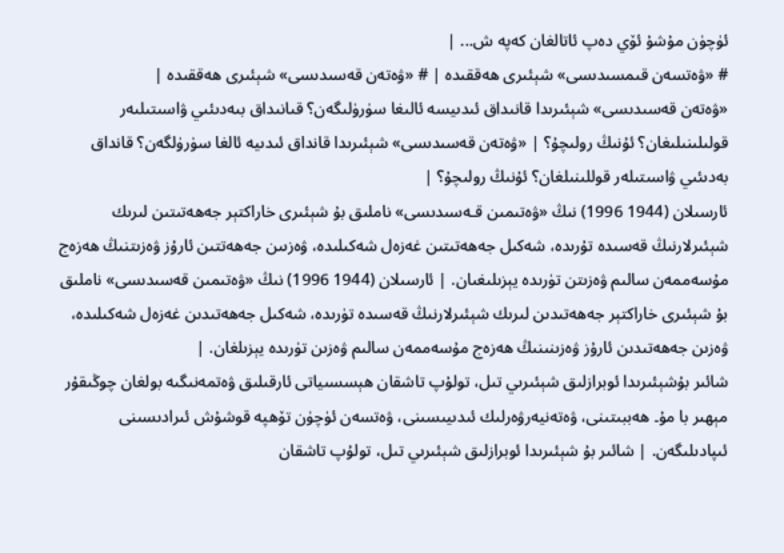ئۈچۈن مۇشۇ ئۆي دەپ ئاتالغان كەپە ش... |
# «ۋەتسەن قىمسىدىسى» شېئىرى ھەققىدە | # «ۋەتەن قەسىدىسى» شېئىرى ھەققىدە |
«ۋەتەن قەسىدىسى» شېئىرىدا قانىداق ئىدىيسە ئالىغا سۈرۈلىگەن؟ قىانىداق بىەدىئىي ۋاسىتىلىەر قولىلىنىلىغان؟ ئۇنىڭ رولىچۇ؟ | «ۋەتەن قەسىدىسى» شېئىرىدا قانداق ئىدىيە ئالغا سۈرۈلگەن؟ قانداق بەدىئىي ۋاسىتىلەر قوللىنىلغان؟ ئۇنىڭ رولىچۇ؟ |
ئارسىلان (1944 1996) نىڭ «ۋەتىمىن قـەسىدىسى» ناملىق بۇ شېئىرى خاراكتېر جەھەتىتىن لىرىك شېئىرلارنىڭ قەسىدە تۇرىدە، شەكىل جەھەتىتىن غەزەل شەكىلىدە، ۋەزىىن جەھەتتىن ئارۇز ۋەزىتنىڭ ھەزەج مۇسەممەن سالىم ۋەزىتن تۈرىدە يېزىلىغىان. | ئارسىلان (1944 1996) نىڭ «ۋەتىمىن قەسىدىسى» ناملىق بۇ شېئىرى خاراكتېر جەھەتىدىن لىرىك شېئىرلارنىڭ قەسىدە تۈرىدە، شەكىل جەھەتىدىن غەزەل شەكىلىدە، ۋەزىن جەھەتىدىن ئارۇز ۋەزىنىنىڭ ھەزەج مۇسەممەن سالىم ۋەزىن تۈرىدە يېزىلغان. |
شائىر بۇشېئىرىدا ئوبرازلىق شېئىرىي تىل، تولۇپ تاشقان ھېسسىياتى ئارقىلىق ۋەتمەنىگىە بولغان چوڭىقۇر مېھىر با مۇ۔ ھەببىتىنى، ۋەتەنيەرۋەرلىك ئىدىيىسىنى، ۋەتسەن ئۈچۈن تۆھپە قوشۇش ئىرادىسىنى ئىپادىلىگەن. | شائىر بۇ شېئىرىدا ئوبرازلىق شېئىرىي تىل، تولۇپ تاشقان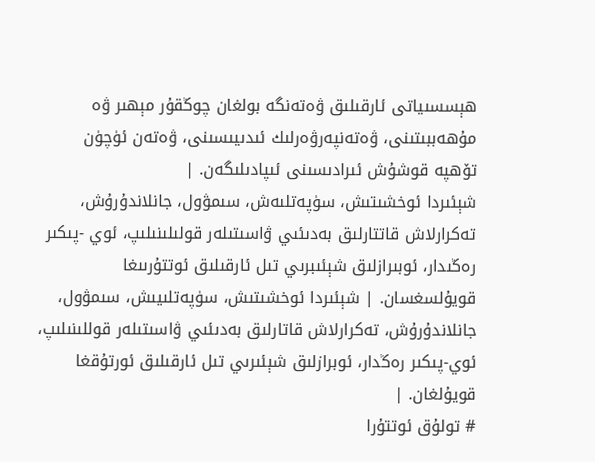ھېسسىياتى ئارقىلىق ۋەتەنگە بولغان چوڭقۇر مېھىر ۋە مۇھەببىتىنى، ۋەتەنپەرۋەرلىك ئىدىيىسىنى، ۋەتەن ئۈچۈن تۆھپە قوشۇش ئىرادىسىنى ئىپادىلىگەن. |
شېئىردا ئوخشىتىش، سۈپەتلىەش، سىمۋول، جانلاندۇرۇش، تەكرارلاش قاتتارلىق بەدىئىي ۋاسىتىلەر قولىلىنىلىپ، ئوي -پىكىر رەڭىدار، ئوبىرازلىق شېئىبرىي تىل ئارقىلىق ئوتتۇرىىغا قويۇلسغسان. | شېئىردا ئوخشىتىش، سۈپەتلىيىش، سىمۋول، جانلاندۇرۇش، تەكرارلاش قاتارلىق بەدىئىي ۋاسىتىلەر قوللىنىلىپ، ئوي-پىكىر رەڭدار، ئوبرازلىق شېئىرىي تىل ئارقىلىق ئورتۇقغا قويۇلغان. |
# تولۇق ئوتتۇرا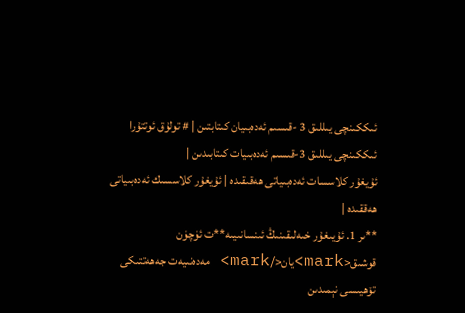ئىككىنچى يىللىق 3 -قىسىم ئەدەبىيان كىتابتىن | # تولۇق ئوتتۇرا ئىككىنچى يىللىق 3-قىسىم ئەدەبىيات كىتابىدىن |
ئۇيغۇر كلاسسات ئەدەبىياتى ھەقىقىدە | ئۇيغۇر كلاسسىك ئەدەبىياتى ھەققىدە |
**ىر 1. ئۇيىغۇر خىەلىقىنىڭ ئىنسانىيىە**ت ئۈچۈن قوشىق<mark>يان</mark> مەدەنىيەت جەھەتتىكى تۆھيىسى نېمىدىن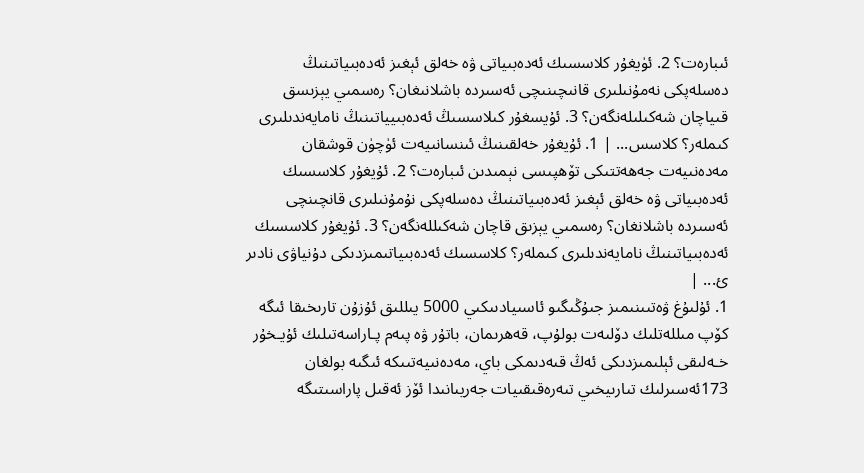ئىبارەت؟ 2. ئۈيغۇر كلاسسىك ئەدەبىياتى ۋە خەلق ئېغىز ئەدەبىياتىنىڭ دەسلەپكى نەمۇنىلىرى قانىچىنىچى ئەسىردە باشلانىغان؟ رەسمىي يېزىسق قىياچان شەكىلىلەنگەن؟ 3. ئۇيسغۇر كىلاسسىڭ ئەدەبىيياتىنىڭ نامايەندىلىرى كىملەر؟ كلاسس... | 1. ئۇيغۇر خەلقىنىڭ ئىنسانىيەت ئۈچۈن قوشقان مەدەنىيەت جەھەتتىكى تۆھپىسى نېمىدىن ئىبارەت؟ 2. ئۇيغۇر كلاسسىك ئەدەبىياتى ۋە خەلق ئېغىز ئەدەبىياتىنىڭ دەسلەپكى نۇمۇنىلىرى قانچىنچى ئەسىردە باشلانغان؟ رەسمىي يېزىق قاچان شەكىللەنگەن؟ 3. ئۇيغۇر كلاسسىك ئەدەبىياتىنىڭ نامايەندىلىرى كىملەر؟ كلاسسىك ئەدەبىياتىمىزدىكى دۇنياۋى نادىر ئ... |
1. ئۇلىۇغ ۋەتىىنىمىز جىۇڭىگىو ئاسىيادىىكىي 5000 يىللىق ئۇزۇن تارىخىقا ئىگە كۆپ مىللەتلىك دۆلىەت بولۇپ، قەھرىمان، باتۇر ۋە پىەم پـاراسەتىلىك ئۇيـخۇر خـەلىقى ئېلىمىزدىكى ئەڭ قىەدىمكى باي، مەدەنىيەتىىكە ئىگىە بولغان 173ئەسىرلىك تىارىيخىي تىەرەقىقىيات جەريىانىدا ئۆز ئەقىل پاراسىتىگە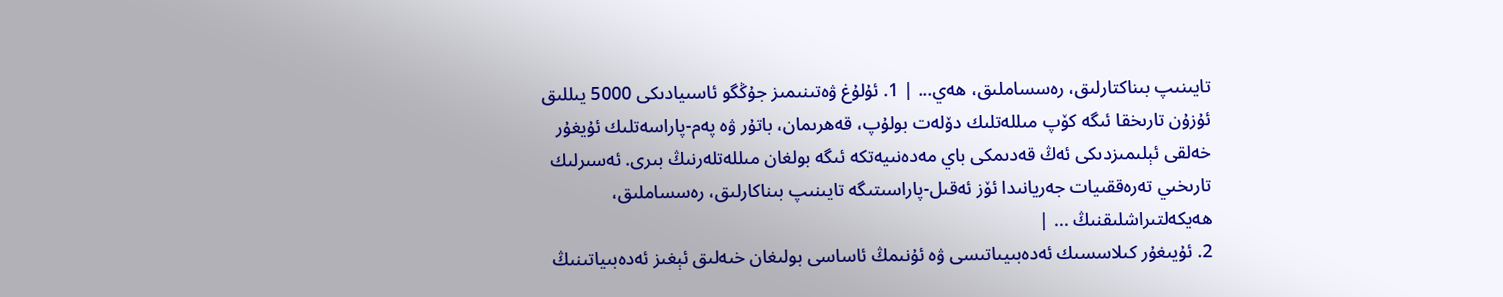تايىنىپ بىناكتارلىق، رەسساملىق، ھەي... | 1. ئۇلۇغ ۋەتىنىمىز جۇڭگو ئاسىيادىكى 5000 يىللىق ئۇزۇن تارىخقا ئىگە كۆپ مىللەتلىك دۆلەت بولۇپ، قەھرىمان، باتۇر ۋە پەم-پاراسەتلىك ئۇيغۇر خەلقى ئېلىمىزدىكى ئەڭ قەدىمكى باي مەدەنىيەتكە ئىگە بولغان مىللەتلەرنىڭ بىرى. ئەسىرلىك تارىخىي تەرەققىيات جەريانىدا ئۆز ئەقىل-پاراسىتىگە تايىنىپ بىناكارلىق، رەسساملىق، ھەيكەلتىراشلىقنىڭ ... |
2. ئۇيىغۇر كىلاسسىك ئەدەبىيىاتىسى ۋە ئۇنىمڭ ئاساسى بولىغان خىەلىق ئېغىز ئەدەبىياتىنىڭ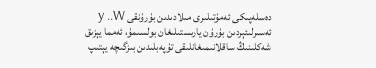دەسلەپىكى ئەمۇتىلىرى مىلادىدىن بۇرۇنقى y ..W ئەسىرلىئېردىن بۇرۇن يارىستىلىغان بولسىمۇ، ئەمما يېزىق شەكلىنىڭ ساقلانىمىغانلىقى تۇپەبلىدىن بىزگىچە يېتىپ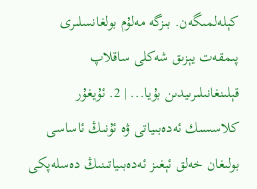كېلەلمىگەن. بىزگە مەلۇم بولغانسلىرى پىمقەت يېزىق شەكلى ساقلاپ قېلىنغانىلىرىيدىن بۇيا... | 2. ئۇيغۇر كلاسسىك ئەدەبىياتى ۋە ئۇنىڭ ئاساسى بولىغان خەلق ئېغىز ئەدەبىياتىنىڭ دەسلەپكى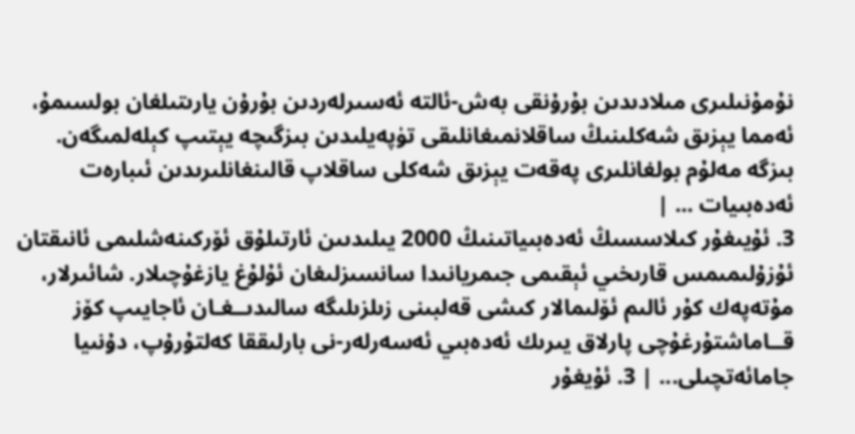نۇمۇنىلىرى مىلادىدىن بۇرۇنقى بەش-ئالتە ئەسىرلەردىن بۇرۇن يارىتىلغان بولسىمۇ، ئەمما يېزىق شەكلىنىڭ ساقلانمىغانلىقى تۈپەيلىدىن بىزگىچە يېتىپ كېلەلمىگەن. بىزگە مەلۇم بولغانلىرى پەقەت يېزىق شەكلى ساقلاپ قالىنغانلىرىدىن ئىبارەت ئەدەبىيات ... |
3. ئۇيىغۇر كىلاسسىڭ ئەدەبىياتىنىڭ 2000 يىلىدىىن ئارتىلۇق ئۆركىنەشلىمى ئانىقتان ئۇزۇلىمىمس قارىخىي ئېقىمى جىمريانىدا سانسىزلىغان ئۇلۇغ يازغۇچىلار. شائىرلار، مۇتەپەك كۇر ئالىم ئۆلىمالار كىشى قەلبىنى زىلزىلىگە سالىدىــغـان ئاجايىپ كۆز قــاماشتۇرغۇچى پارلاق يىرىك ئەدەبىي ئەسەرلەر-نى بارلىققا كەلتۇرۇپ، دۇنىيا جامائەتچىلى... | 3. ئۇيغۇر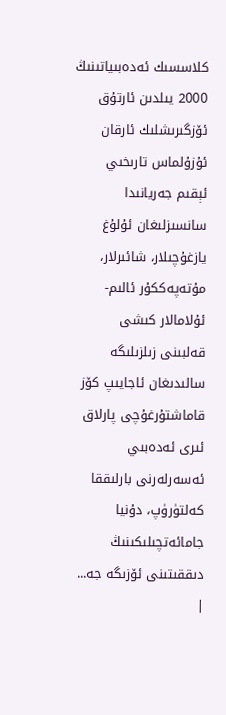كلاسسىك ئەدەبىياتىنىڭ 2000 يىلدىن ئارتۇق ئۆزگىرىشلىك ئارقان ئۇزۇلماس تارىخىي ئېقىم جەريانىدا سانسىزلىغان ئۇلۇغ يازغۇچىلار، شائىرلار، مۇتەپەككۇر ئالىم-ئۇلامالار كىشى قەلبىنى زىلزىلىگە سالىدىغان ئاجايىپ كۆز قاماشتۇرغۇچى پارلاق ئىرى ئەدەبىي ئەسەرلەرنى بارلىققا كەلتۈرۈپ، دۇنيا جامائەتچىلىكىنىڭ دىققىتىنى ئۆزىگە جە... |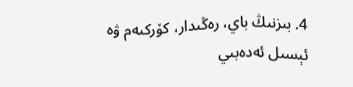4. بىزنىڭ باي، رەڭىدار، كۆركىەم ۋە ئېسىل ئەدەبىي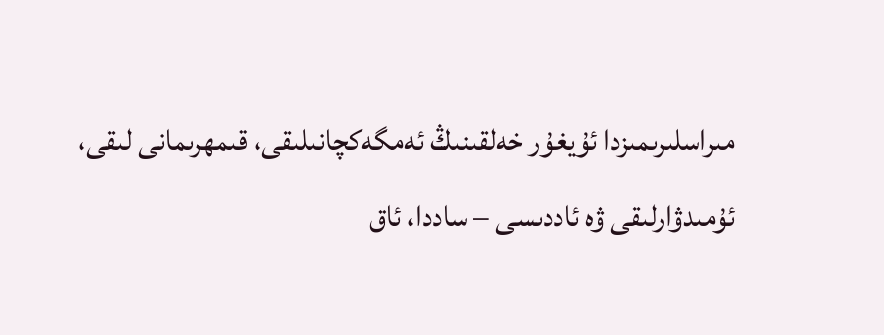مىراسلىرىمىزدا ئۇيغۇر خەلقىنىڭ ئەمگەكچانىلىقى، قىمھرىمانى لىقى، ئۇمىدۋارلىقى ۋه ئاددىسى – ساددا، ئاق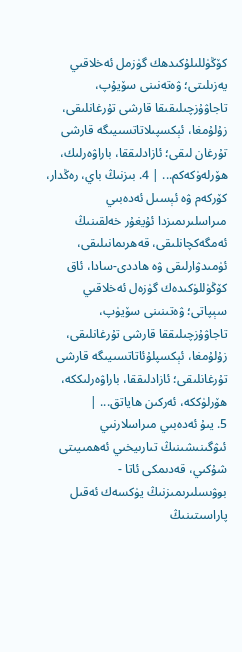كۆڭۈللىلۇكىدهك گۈزمل ئەخلاقىي يەزىلىتى؛ ۋەتەنىنى سۆيۇپ، تاجاۋۇزچىلىقىقا قارشى تۇرغانلىقى، زۇلۇمغا، ئېكسپىلاتاتسىيىگە قارشى تۇرغان لىقى؛ ئازادلىققا، باراۋەرلىك، ھۆرلەۈكەكم... | 4. بىزنىڭ باي، رەڭدار، كۆركەم ۋە ئېسىل ئەدەبىي مىراسلىرىمىزدا ئۇيغۇر خەلقىنىڭ ئەمگەكچانلىقى، قەھرىمانىلىقى، ئۈمىدۋارلىقى ۋە ھاددى-سادا، ئاق كۆڭۈللۈكىدەك گۈزەل ئەخلاقىي سېپاتى؛ ۋەتىنىنى سۆيۈپ، تاجاۋۇزچىلىققا قارشى تۇرغانلىقى، زۇلۇمغا، ئېكسپلۇئاتاتسىيىگە قارشى تۇرغانلىقى؛ ئازادلىققا، باراۋەرلىككە، ھۆرلۈككە، ئەركىن ھاياتق... |
5. يىۇ ئەدەبىي مىراسلارنىي ئىۋگىنىشىنىڭ تىارىيخىي ئەھمىيىتى شۇكىي، قەدىمكى ئاتا - بوۋىسلىرىمىزنىڭ يۈكسەك ئەقىل پاراسىتىنىڭ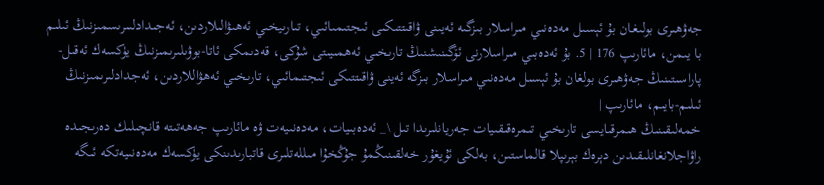جەۋھىرى بولىغـان بۇ ئېسىل مەدەنىي مىراسلار بىزگىه ئەيىنى ۋاقىتتىكىى ئىجتىمىائىي، تىارىيخىي ئەھىۋالىلاردىن، ئەجىدادلىىرىسمىزنىڭ ئىلىم با يىمن، مائارىپ 176 | 5. بۇ ئەدەبىي مىراسلارنى ئۆگىنىشنىڭ تارىخىي ئەھمىيىتى شۇكى، قەدىمكى ئاتا-بوۋىلىرىمىزنىڭ يۈكسەك ئەقىل-پاراسىتىنىڭ جەۋھىرى بولغان بۇ ئېسىل مەدەنىي مىراسلار بىزگە ئەينى ۋاقىتتىكى ئىجتىمائىي، تارىخىي ئەھۋاللاردىن، ئەجدادلىرىمىزنىڭ ئىلىم-بايىم، مائارىپ |
خمەلىقىنىڭ ھىمرقىايسى تارىخىي تىمرەقىقىيات جەريانلىرىدا تىل \_ ئەدەبىيات، مەدەنىيەت ۋە مائارىپ جەھەتىتە قانچىلىك دەرىجىدە راۋاجلانغانلىقىدىن دېرەك بېرىپلا قالماستىن، بەلكى ئۇيغۇر خەلقىنىڭمۇ جۇڭخۇا مىللەتلىرى قاتبارىدىنكى يۈكسەك مەدەنىيەتكە ئىگە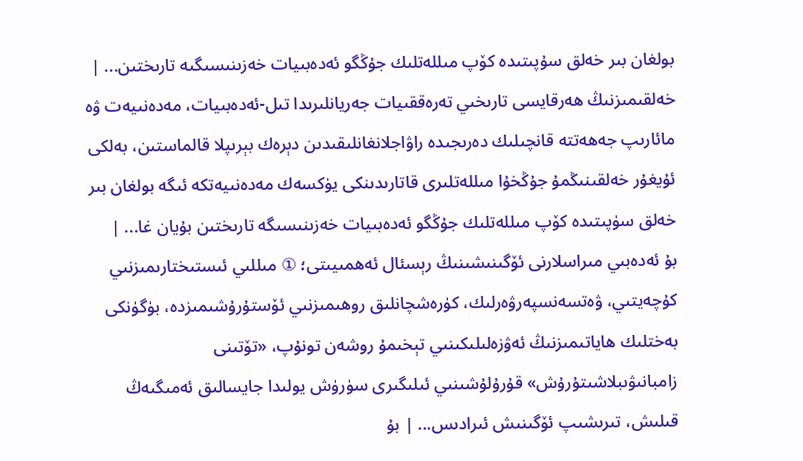بولغان بىر خەلق سۇپىتىدە كۆپ مىللەتلىك جۇڭگو ئەدەبىيات خەزىنىسىگىە تارىختىن... | خەلقىمىزنىڭ ھەرقايسى تارىخىي تەرەققىيات جەريانلىرىدا تىل-ئەدەبىيات، مەدەنىيەت ۋە مائارىپ جەھەتتە قانچىلىك دەرىجىدە راۋاجلانغانلىقىدىن دېرەك بېرىپلا قالماستىن، بەلكى ئۇيغۇر خەلقىنىڭمۇ جۇڭخۇا مىللەتلىرى قاتارىدىنكى يۈكسەك مەدەنىيەتكە ئىگە بولغان بىر خەلق سۈپىتىدە كۆپ مىللەتلىك جۇڭگو ئەدەبىيات خەزىنىسىگە تارىختىن بۇيان غا... |
بۇ ئەدەبىي مىراسلارنى ئۆگىنىشىنىڭ رېسئال ئەھمىيىتى؛ ① مىللىي ئىستىختارىمىزنىي كۇچەيتىي، ۋەتسەنسپەرۋەرلىك، كۈرەشچانلىق روھىمىزنىي ئۆستۇرۇشىمىزدە، بۈگۈنكى بەختلىك ھاياتىمىزنىڭ ئەۋزەلىلىكىنىي تېخىمۇ روشەن تونۇپ، «تۆتىنى زامبانىۋىبلاشىتۇرۇش» قۇرۇلۇشىنىي ئىلىگىرى سۈرۈش يولىدا جايسالىق ئەمىگىەڭ قىلىش، تىرىشىپ ئۆگىنىش ئىرادىس... | بۇ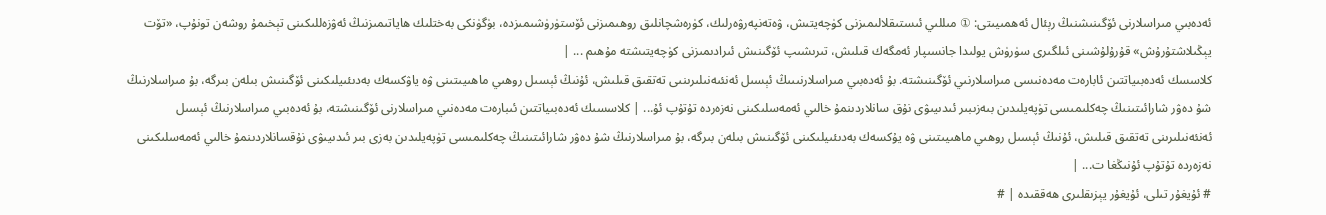ئەدەبىي مىراسلارنى ئۆگىنىشنىڭ رېئال ئەھمىيىتى: ① مىللىي ئىستىقلالىمىزنى كۈچەيتىش، ۋەتەنپەرۋەرلىك، كۈرەشچانلىق روھىمىزنى ئۆستۈرۈشىمىزدە، بۈگۈنكى بەختلىك ھاياتىمىزنىڭ ئەۋزەللىكىنى تېخىمۇ روشەن تونۇپ، «تۆت يېڭىلاشتۇرۇش» قۇرۇلۇشىنى ئىلگىرى سۈرۈش يولىدا جانسىپار ئەمگەك قىلىش، تىرىشىپ ئۆگىنىش ئىرادىمىزنى كۈچەيتىشتە مۇھىم ... |
كلاسسك ئەدەبىياتتىن ئابارەت مەدەنىسى مىراسلارنىي ئۆگىنىشتە. بۇ ئەدەبىي مىراسلارنىىىڭ ئېسىل ئەنئىەنىلىرىنىى تەتقىق قىلىش، ئۇنىڭ ئېسىل روھىي ماھىيىتىنى ۋە ياۋكسەك بەدىئىيلىكىنى ئۆگىنىش بىلەن بىرگە، بۇ مىراسلارنىڭ شۇ دەۋر شارائىتىنىڭ چەكلىمىسى تۈپەيلىدىن بىەزىبىر ئىدىيىۋى نۇق سانلاردىنمۇ خالىي ئەمەسلىكىنى نەزەردە تۇتۇپ ئۇ... | كلاسسىك ئەدەبىياتتىن ئىبارەت مەدەنىي مىراسلارنى ئۆگىنىشتە، بۇ ئەدەبىي مىراسلارنىڭ ئېسىل ئەنئەنىلىرىنى تەتقىق قىلىش، ئۇنىڭ ئېسىل روھىي ماھىيىتىنى ۋە يۇكسەك بەدىئىيلىكىنى ئۆگىنىش بىلەن بىرگە، بۇ مىراسلارنىڭ شۇ دەۋر شارائىتىنىڭ چەكلىمىسى تۈپەيلىدىن بەزى بىر ئىدىيىۋى نۇقسانلاردىنمۇ خالىي ئەمەسلىكىنى نەزەردە تۇتۇپ ئۇنىڭغا ت... |
# ئۇيغۇر تىلى، ئۇيغۇر يېزىقلىرى ھەققىدە | #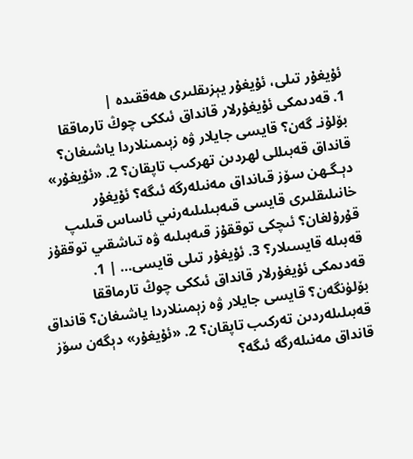ئۇيغۇر تىلى، ئۇيغۇر يېزىقلىرى ھەققىدە |
1. قەدىمكى ئۇيغۇرلار قانداق ئىككى چوڭ تارماققا بۆلۇنـ گەن؟ قايسى جايلار ۋە زېىمىنلاردا ياشىغان؟ قانداق قەبىللى لهردىن تهركىب تاپقان؟ 2. «ئۇيغۇر» دېـگـهن سۆز قىانداق مەنىلەرگە ئىگە؟ ئۇيغۇر خانىلىقلىرى قايسى قىەبىلىلىەرنىي ئاساس قىلىپ قۇرۇلغان؟ ئىچكى توققۇز قىەبىلىە ۋە تىاشقىي توققۇز قەبىلە قايسىلار؟ 3. ئۇيغۇر تىلى قايسى... | 1. قەدىمكى ئۇيغۇرلار قانداق ئىككى چوڭ تارماققا بۆلۈنگەن؟ قايسى جايلار ۋە زېمىنلاردا ياشىغان؟ قانداق قەبىلىلەردىن تەركىب تاپقان؟ 2. «ئۇيغۇر» دېگەن سۆز قانداق مەنىلەرگە ئىگە؟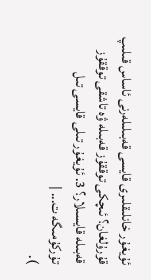ئۇيغۇر خانلىقلىرى قايسى قەبىلىلەرنى ئاساس قىلىپ قۇرۇلغان؟ ئىچكى توققۇز قەبىلە ۋە تاشقى توققۇز قەبىلە قايسىلار؟ 3. ئۇيغۇر تىلى قايسى تىل تۇركۇمىگە ت... |
).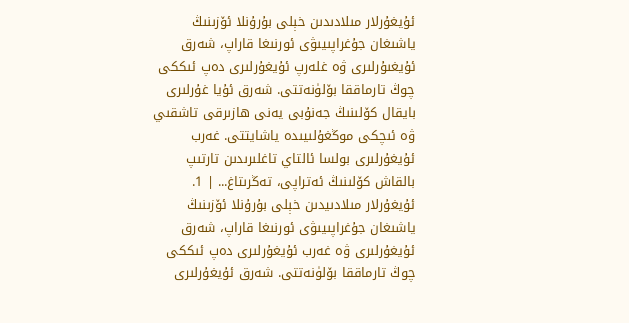ئۇيغۇرلار مىلادىدىن خېلى بۇرۇنلا ئۆزىنىڭ ياشىغان جۇغراپىيىۋى ئورنىغا قاراپ، شەرق ئۇيغىۇرلىرى ۋە غلەرپ ئۇيغۇرلىرى دەپ ئىككى چوڭ تارماققا بۆلۈنەتتى. شەرق ئۇيا غۇرلىرى بايقال كۆلىنىڭ جەنۇبى يەنى ھازىرقى تاشقىي ۋە ئىچكى موڭغۇلىيىدە ياشايتتى. غەرب ئۇيغۇرلىرى بولسا ئالتاي تاغلىرىدىن تارتىپ بالقاش كۆلىنىڭ ئەتراپى، تەڭرىتاغ... | 1. ئۇيغۇرلار مىلادىيدىن خېلى بۇرۇنلا ئۆزىنىڭ ياشىغان جۇغراپىيىۋى ئورنىغا قاراپ، شەرق ئۇيغۇرلىرى ۋە غەرب ئۇيغۇرلىرى دەپ ئىككى چوڭ تارماققا بۆلۈنەتتى. شەرق ئۇيغۇرلىرى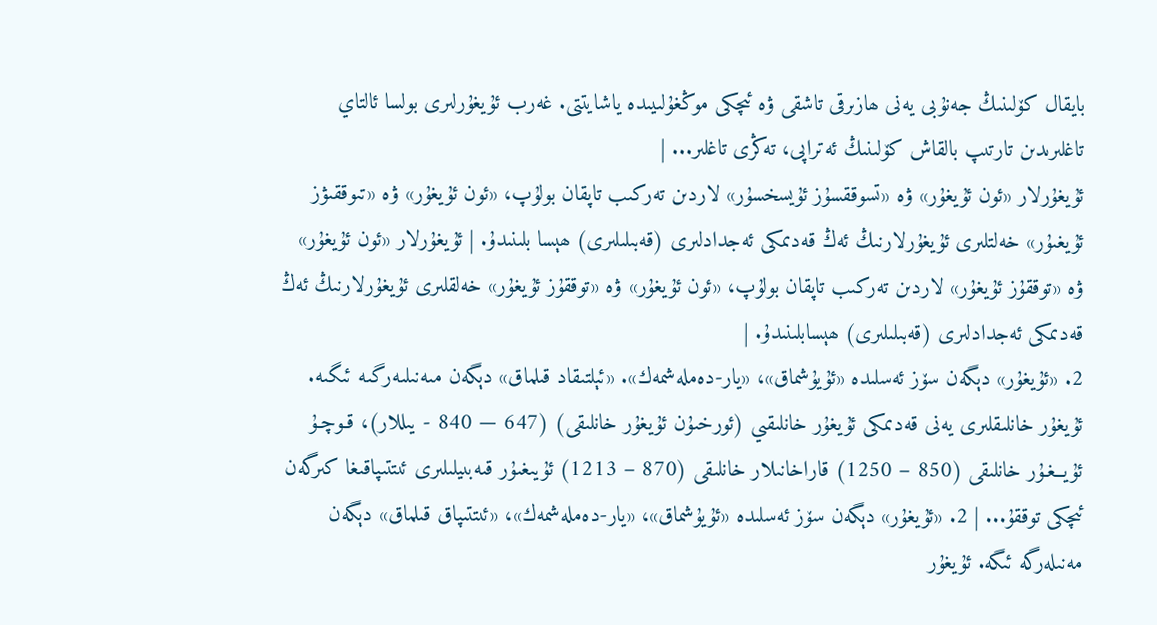بايقال كۆلىنىڭ جەنۇبى يەنى ھازىرقى تاشقى ۋە ئىچكى موڭغۇلىيىدە ياشايتتى. غەرب ئۇيغۇرلىرى بولسا ئالتاي تاغلىرىدىن تارتىپ بالقاش كۆلىنىڭ ئەتراپى، تەڭرى تاغلىر... |
ئۇيغۇرلار «ئون ئۇيغۇر» ۋە «تسوققسۇز ئۇيسخسۇر» لاردىن تەركىب تاپقان بولۇپ، «ئون ئۇيغۇر» ۋە «تىوققىۋز ئۇيغىۇر» خەلتلىرى ئۇيغۇرلارنىڭ ئەڭ قەدىمكى ئەجدادلىرى (قەبىلىلىرى) ھېسا بلىنىدۇ. | ئۇيغۇرلار «ئون ئۇيغۇر» ۋە «توققۇز ئۇيغۇر» لاردىن تەركىب تاپقان بولۇپ، «ئون ئۇيغۇر» ۋە «توققۇز ئۇيغۇر» خەلقلىرى ئۇيغۇرلارنىڭ ئەڭ قەدىمكى ئەجدادلىرى (قەبىلىلىرى) ھېسابلىنىدۇ. |
2. «ئۇيغۇر» دېگەن سۆز ئەسلىدە «ئۇيۇشماق»، «يار-دەملەشمەك». «ئېلتىقاد قىلماق» دېگەن مىەنىلىەرگىە ئىگىە. ئۇيغۇر خانلىقلىرى يەنى قەدىمكى ئۇيغۇر خانلىقىي (ئورخىۇن ئۇيغۇر خانلىقى) (647 — 840 - يىللار)، قـوچـۇ ئۇيــغـۇر خانلىقى (850 – 1250) قاراخانىلار خانلىقى (870 – 1213) ئۇيىغىۇر قىەبىيلىلىرى ئىتتىپاقىغا كىرگەن ئىچكى توققۇ... | 2. «ئۇيغۇر» دېگەن سۆز ئەسلىدە «ئۇيۇشماق»، «يار-دەملەشمەك»، «ئىتتىپاق قىلماق» دېگەن مەنىلەرگە ئىگە. ئۇيغۇر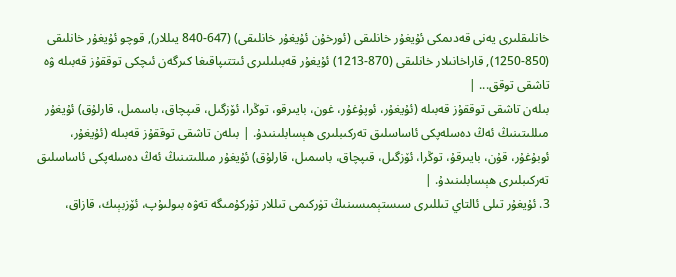خانلىقلىرى يەنى قەدىمكى ئۇيغۇر خانلىقى (ئورخۇن ئۇيغۇر خانلىقى) (647-840 يىللار), قوچو ئۇيغۇر خانلىقى (850-1250), قاراخانىلار خانلىقى (870-1213) ئۇيغۇر قەبىلىلىرى ئىتتىپاقىغا كىرگەن ئىچكى توققۇز قەبىلە ۋە تاشقى توقق... |
بىلەن تاشقى توققۇز قەبىلە (ئۇيغۇر، ئوپۇغۇر، غون، بايىرقو، توڭرا، ئۆزگىل، قىپچاق، باسمىل، قارلۇق) ئۇيغۇر مىللىتىنىڭ ئەڭ دەسلەپكى ئاساسلىق تەركىبلىرى ھېسابلىنىدۇ. | بىلەن تاشقى توققۇز قەبىلە (ئۇيغۇر، ئوبۇغۇر، قۇن، بايىرقۇ، توڭرا، ئۆزگىل، قىپچاق، باسمىل، قارلۇق) ئۇيغۇر مىللىتىنىڭ ئەڭ دەسلەپكى ئاساسلىق تەركىبلىرى ھېسابلىنىدۇ. |
3. ئۇيغۇر تىلى ئالتاي تىللىرى سىستېمىسىنىڭ تۈركىمى تىللار تۇركۇمىگە تەۋە بىولىۇپ، ئۆزبېىك، قازاق،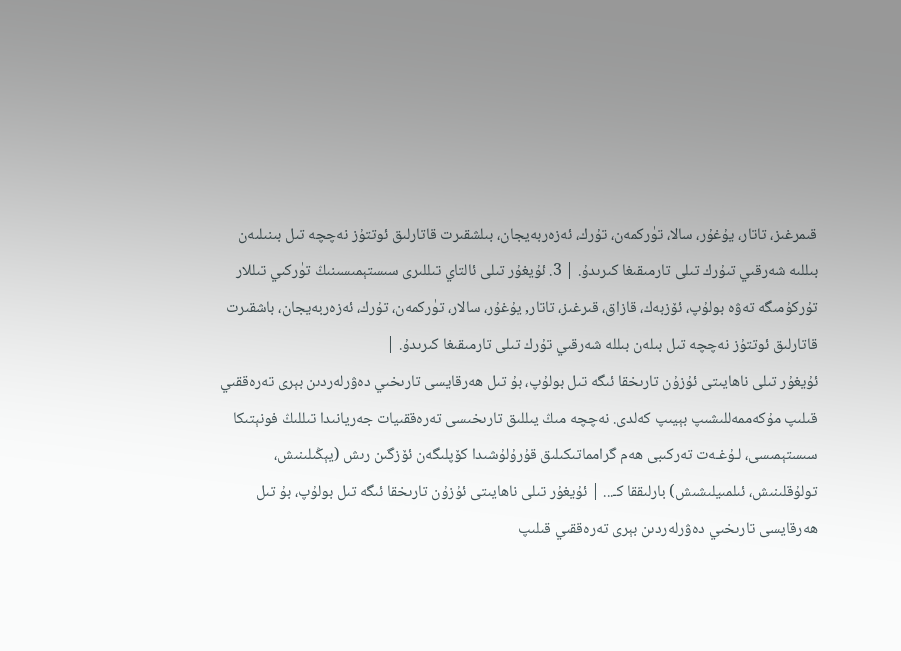قىمرغىز، تاتار، يۇغۇر، سالا، تۈركمەن، تۇرك، ئەزەربەيجان، بىلشقىرت قاتارلىق ئوتتۇز نەچچە تىل بىنىلىەن بىللىە شەرقىي تىۇرك تىلى تارمىقىغا كىرىدۇ. | 3. ئۇيغۇر تىلى ئالتاي تىللىرى سىستېمىسىنىڭ تۈركىي تىللار تۇركۇمىگە تەۋە بولۇپ، ئۆزبەك، قازاق، قىرغىز، تاتار, يۇغۇر، سالار، تۈركمەن، تۇرك، ئەزەربەيجان، باشقىرت قاتارلىق ئوتتۇز نەچچە تىل بىلەن بىللە شەرقىي تۇرك تىلى تارمىقىغا كىرىدۇ. |
ئۇيغۇر تىلى ناھايىتى ئۇزۇن تارىخقا ئىگە تىل بولۇپ، بۇ تىل ھەرقايسى تارىخىي دەۋرلەردىن بېرى تەرەققىي قىلىپ مۇكەممەللىشىپ بېيىپ كەلدى. نەچچە مىڭ يىللىق تارىخىسى تەرەققىيات جەريانىدا تىللىڭ فونېتىكا سىستېمىسى، لـۇغـەت تەركىبى ھەم گرامماتىكىلىق قۇرۇلۇشىدا كۆپلىگەن ئۆزگىن رىش (يېڭىلىنىش، تولۇقلىنىش، ئىلمىيلىشىش) بارلىققا كـ... | ئۇيغۇر تىلى ناھايىتى ئۇزۇن تارىخقا ئىگە تىل بولۇپ، بۇ تىل ھەرقايسى تارىخىي دەۋرلەردىن بېرى تەرەققىي قىلىپ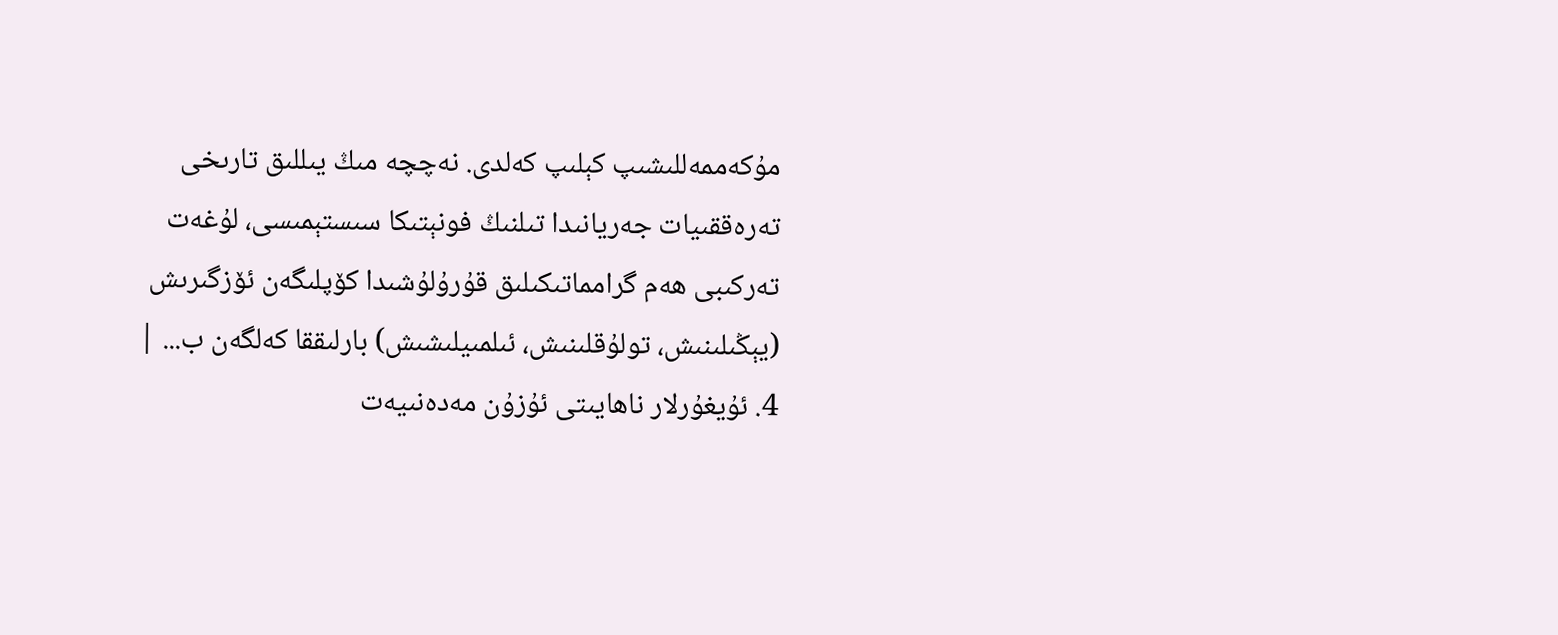مۇكەممەللىشىپ كېلىپ كەلدى. نەچچە مىڭ يىللىق تارىخى تەرەققىيات جەريانىدا تىلنىڭ فونېتىكا سىستېمىسى، لۇغەت تەركىبى ھەم گرامماتىكىلىق قۇرۇلۇشىدا كۆپلىگەن ئۆزگىرىش (يېڭىلىنىش، تولۇقلىنىش، ئىلمىيلىشىش) بارلىققا كەلگەن ب... |
4. ئۇيغۇرلار ناھايىتى ئۇزۇن مەدەنىيەت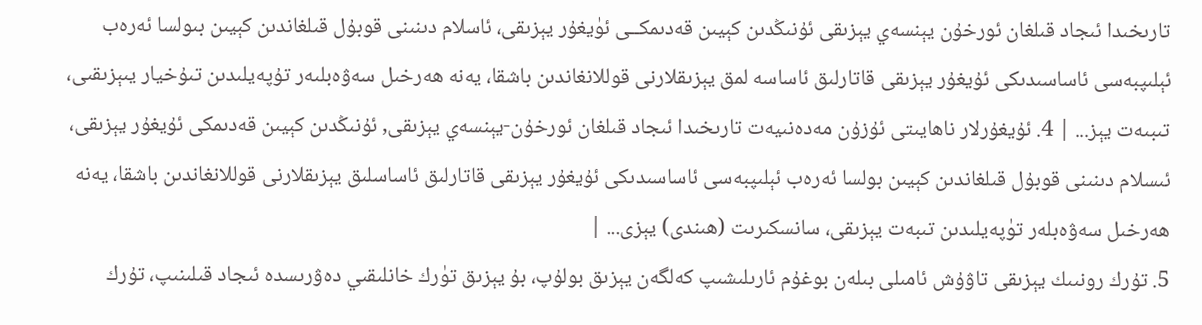تارىخىدا ئىجاد قىلغان ئورخۇن يېنسەي يېزىقى ئۇنىڭدىن كېيىن قەدىمكــى ئۈيغۇر يېزىقى، ئاسلام دىنىنى قوبۇل قىلغاندىن كېيىن بىولسا ئەرەب ئېلىپبەسى ئاساسىدىكى ئۇيغۇر يېزىقى قاتارلىق ئاساسە لمق يېزىقلارنى قوللانغاندىن باشقا، يەنە ھەرخىل سەۋەبلىەر تۇپەيلىدىن تىۇخيار يىېزىقىى، تىبىەت يېز... | 4. ئۇيغۇرلار ناھايىتى ئۇزۇن مەدەنىيەت تارىخىدا ئىجاد قىلغان ئورخۇن-يېنسەي يېزىقى, ئۇنىڭدىن كېيىن قەدىمكى ئۇيغۇر يېزىقى، ئىسلام دىنىنى قوبۇل قىلغاندىن كېيىن بولسا ئەرەب ئېلىپبەسى ئاساسىدىكى ئۇيغۇر يېزىقى قاتارلىق ئاساسلىق يېزىقلارنى قوللانغاندىن باشقا، يەنە ھەرخىل سەۋەبلەر تۈپەيلىدىن تىبەت يېزىقى، سانسكىرىت (ھىندى) يېزى... |
5. تۇرك رونىىك يېزىقى تاۋۇش ئامىلى بىلەن بوغۇم ئارىلىشىپ كەلگەن يېزىق بولۇپ، بۇ يېزىق تۈرك خانلىقىي دەۋرىسدە ئىجاد قىلىنىپ، تۇرك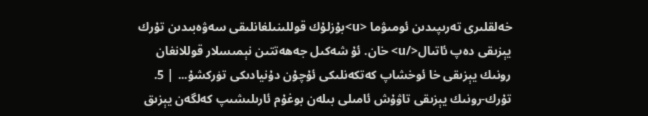خەلقلىرى تەرىپىدىن ئومىۋما <u>بۇزلۇك قوللىنىلغانلىقى سەۋەبىدىن تۇرك يېزىقى دەپ ئاتىال</u> خان. ئۇ شەكىل جەھەتتىن نېمىسلار قوللانغان رونىك يېزىقى خا ئوخشاپ كەتكەنلىكى ئۇچۇن دۇنيادىكى تۈركشۇ... | 5. تۇرك-رونىك يېزىقى تاۋۇش ئامىلى بىلەن بوغۇم ئارىلىشىپ كەلگەن يېزىق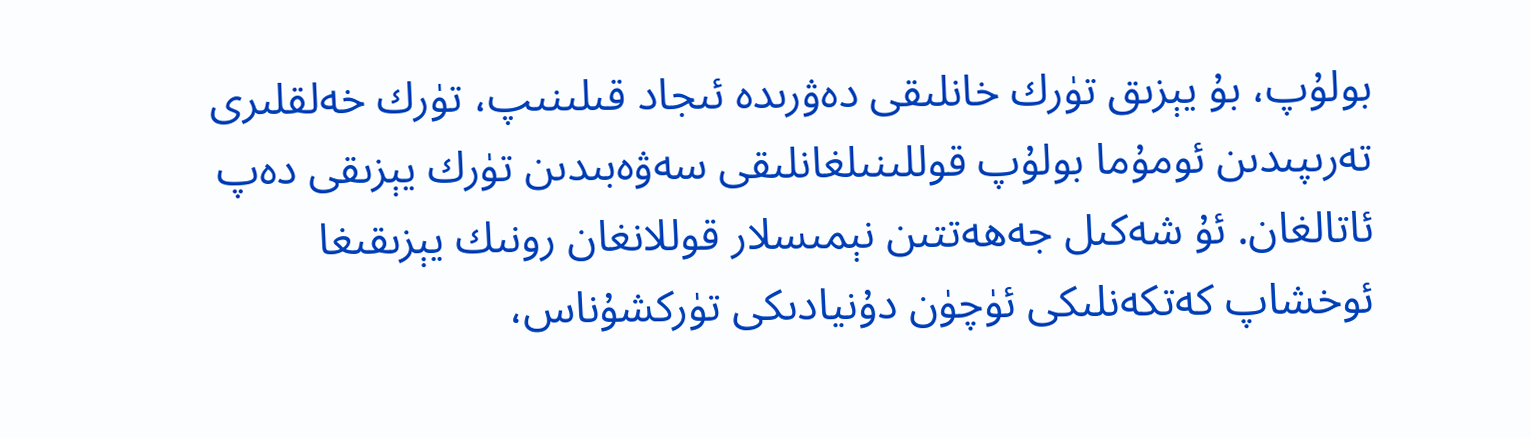بولۇپ، بۇ يېزىق تۈرك خانلىقى دەۋرىدە ئىجاد قىلىنىپ، تۈرك خەلقلىرى تەرىپىدىن ئومۇما بولۇپ قوللىنىلغانلىقى سەۋەبىدىن تۈرك يېزىقى دەپ ئاتالغان. ئۇ شەكىل جەھەتتىن نېمىسلار قوللانغان رونىك يېزىقىغا ئوخشاپ كەتكەنلىكى ئۈچۈن دۇنيادىكى تۈركشۇناس،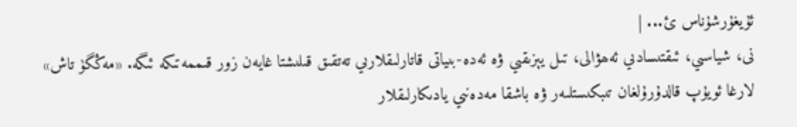ئۇيغۇرشۇناس ئ... |
نى، شياسىي، ئىقتىسادىي ئەھۋالى، تىل يېزىقىي ۋە ئەدە-بىياتى قاتارلىقلارىي تەتقىق قىلىشتا غايەن زور قىممەتىكە ئىگە. «مەڭگۈ تاش» لارغا ئويۇپ قالدۇرۇلغان تىبكىستلىەر ۋە باشقا مەدەنىي يادىكارلىقلار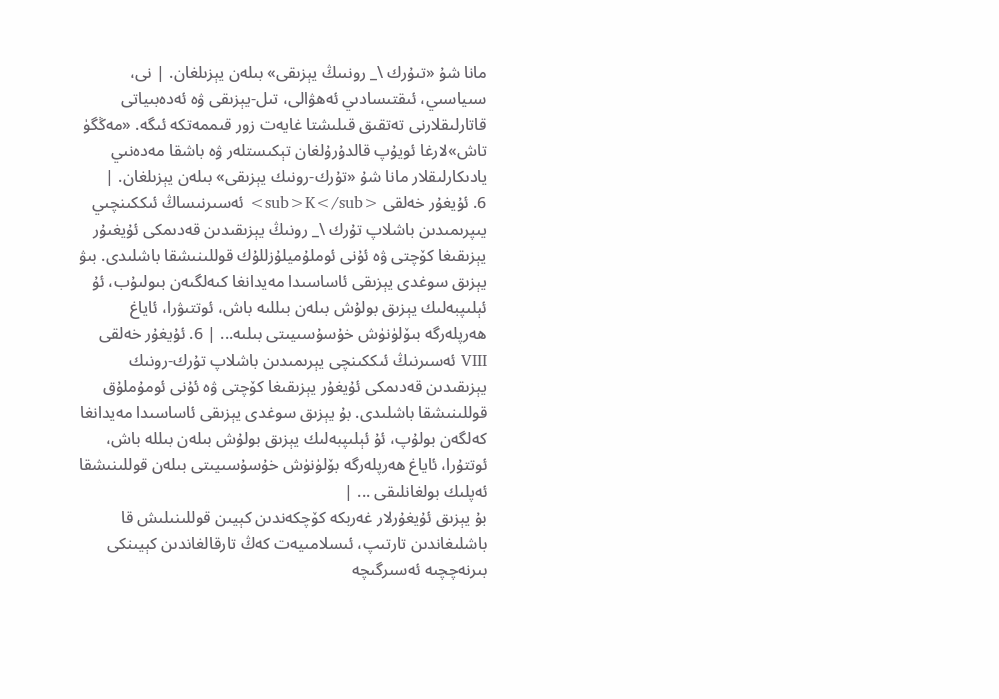مانا شۇ «تىۇرك \_ رونىىڭ يېزىقى» بىلەن يېزىلغان. | نى، سىياسىي، ئىقتىسادىي ئەھۋالى، تىل-يېزىقى ۋە ئەدەبىياتى قاتارلىقلارنى تەتقىق قىلىشتا غايەت زور قىممەتكە ئىگە. «مەڭگۈ تاش»لارغا ئويۇپ قالدۇرۇلغان تېكىستلەر ۋە باشقا مەدەنىي يادىكارلىقلار مانا شۇ «تۇرك-رونىك يېزىقى» بىلەن يېزىلغان. |
6. ئۇيغۇر خەلقى <sub>K</sub> ئەسىرنىساڭ ئىككىنچىي يىپرىمىدىن باشلاپ تۇرك \_ رونىڭ يېزىقىدىن قەدىمكى ئۇيغىۇر يېزىقىغا كۆچتى ۋە ئۇنى ئوملۇميلۇزللۇك قوللىنىشقا باشلىدى. بىۋ يېزىق سوغدى يېزىقى ئاساسىدا مەيدانغا كىەلگىەن بىولىۇب، ئۇ ئېلىپبەلىك يېزىق بولۇش بىلەن بىللىە باش، ئوتتىۋرا، ئاياغ ھەرپلەرگە بىۆلۈنۈش خۇسۇسىيىتى بىلىە... | 6. ئۇيغۇر خەلقى VIII ئەسىرنىڭ ئىككىنچى يېرىمىدىن باشلاپ تۇرك-رونىك يېزىقىدىن قەدىمكى ئۇيغۇر يېزىقىغا كۆچتى ۋە ئۇنى ئومۇملۇق قوللىنىشقا باشلىدى. بۇ يېزىق سوغدى يېزىقى ئاساسىدا مەيدانغا كەلگەن بولۇپ، ئۇ ئېلىپبەلىك يېزىق بولۇش بىلەن بىللە باش، ئوتتۇرا، ئاياغ ھەرپلەرگە بۆلۈنۈش خۇسۇسىيىتى بىلەن قوللىنىشقا ئەپلىك بولغانلىقى ... |
بۇ يېزىق ئۇيغۇرلار غەربكە كۆچكەندىن كېيىن قوللىنىلىش قا باشلىغاندىن تارتىپ، ئىسلامىيەت كەڭ تارقالغاندىن كېيىنكى بىرنەچچىە ئەسىرگىچە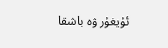ئۇيغۇر ۋە باشقا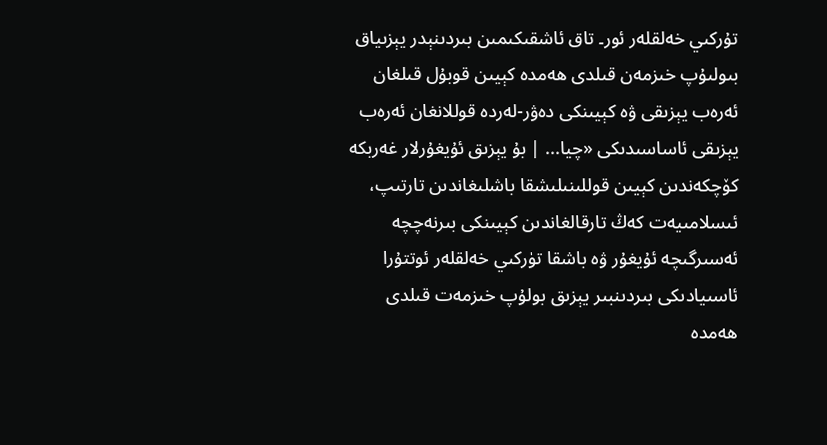تۇركىي خەلقلەر ئور۔ تاق ئاشقىكىمىن بىردىنېدر يېزىياق بىولىۇپ خىزمەن قىلدى ھەمدە كېيىن قوبۇل قىلغان ئەرەب يېزىقى ۋە كېيىنكى دەۋر-لەردە قوللانغان ئەرەب يېزىقى ئاساسىدىكى «چيا... | بۇ يېزىق ئۇيغۇرلار غەربكە كۆچكەندىن كېيىن قوللىنىلىشقا باشلىغاندىن تارتىپ، ئىسلامىيەت كەڭ تارقالغاندىن كېيىنكى بىرنەچچە ئەسىرگىچە ئۇيغۇر ۋە باشقا تۈركىي خەلقلەر ئوتتۇرا ئاسىيادىكى بىردىنبىر يېزىق بولۇپ خىزمەت قىلدى ھەمدە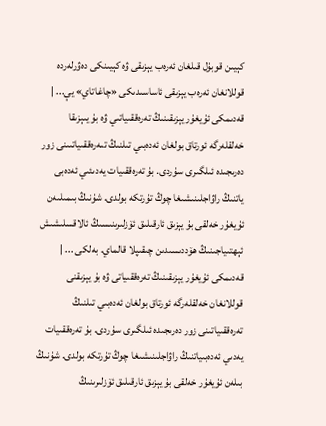كېيىن قوبۇل قىلغان ئەرەب يېزىقى ۋە كېيىنكى دەۋرلەردە قوللانغان ئەرەب يېزىقى ئاساسىدىكى «چاغاتاي» يې... |
قەدىمكى ئۇيغۇر يېزىقىنىڭ تەرەققىياتىي ۋە بۇ يىېزىقا خەلقلەرگە ئورتاق بولغان ئەدەبىي تىلنىڭ تىەرەققىياتىىنى زور دەرىجىدە ئىلگىرى سۇردى. بۇ تەرەققىيات يەدىئىي ئەدەبى ياتنىڭ راۋاجلىنىشىغا چوڭ تۇرتكە بولدى. شۇنىڭ بىمىلىەن ئۇيغۇر خەلقى بۇ يېزىق ئارقىلىق ئۆزلىرىنىسىڭ ئالاقسلىشىش ئېھتىياجىنىڭ ھۆددىسىدىن چىقىپلا قالماي. بەلكى ... | قەدىمكى ئۇيغۇر يېزىقىنىڭ تەرەققىياتى ۋە بۇ يېزىقنى قوللانغان خەلقلەرگە ئورتاق بولغان ئەدەبىي تىلنىڭ تەرەققىياتىنى زور دەرىجىدە ئىلگىرى سۇردى. بۇ تەرەققىيات يەدىي ئەدەبىياتنىڭ راۋاجلىنىشىغا چوڭ تۇرتكە بولدى. شۇنىڭ بىلەن ئۇيغۇر خەلقى بۇ يېزىق ئارقىلىق ئۆزلىرىنىڭ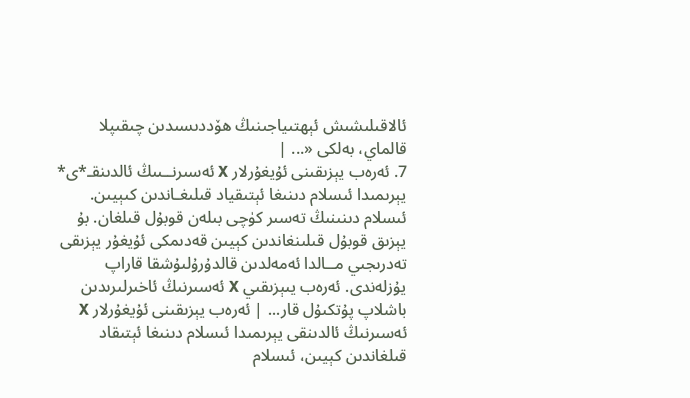ئالاقىلىشىش ئېھتىياجىنىڭ ھۆددىسىدىن چىقىپلا قالماي، بەلكى «... |
7. ئەرەب يېزىقىنى ئۇيغۇرلار X ئەسىرنــىىڭ ئالدىنقـ*ى* يېرىمىدا ئىسلام دىنىغا ئېتىقياد قىلىغـاندىن كىېيىن. ئىسلام دىنىنىڭ تەسىر كۈچى بىلەن قوبۇل قىلغان. بۇ يېزىق قوبۇل قىلىنغاندىن كېيىن قەدىمكى ئۇيغۇر يېزىقى تەدرىجىي مــالدا ئەمەلدىن قالدۇرۇلىۇشقا قاراپ يۇزلەندى. ئەرەب يىېزىقىي X ئەسىرنىڭ ئاخىرلىرىدىن باشلاپ پۇتكىۇل قار... | ئەرەب يېزىقىنى ئۇيغۇرلار X ئەسىرنىڭ ئالدىنقى يېرىمىدا ئىسلام دىنىغا ئېتىقاد قىلغاندىن كېيىن، ئىسلام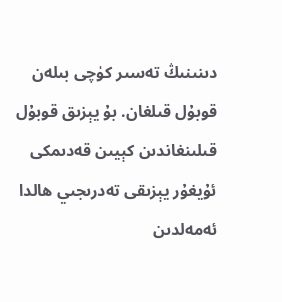دىنىنىڭ تەسىر كۈچى بىلەن قوبۇل قىلغان. بۇ يېزىق قوبۇل قىلىنغاندىن كېيىن قەدىمكى ئۇيغۇر يېزىقى تەدرىجىي ھالدا ئەمەلدىن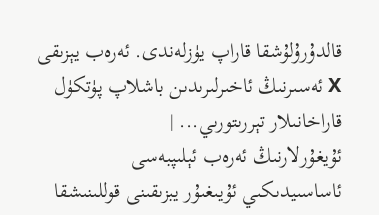قالدۇرۇلۇشقا قاراپ يۈزلەندى. ئەرەب يېزىقى X ئەسىرنىڭ ئاخىرلىرىدىن باشلاپ پۈتكۈل قاراخانىلار تېررىتورىي... |
ئۇيغۇرلارنىڭ ئەرەب ئېلىپبەسى ئاساسىيدىكىي ئۇيىغىۇر يبزىقىنى قوللىنىشقا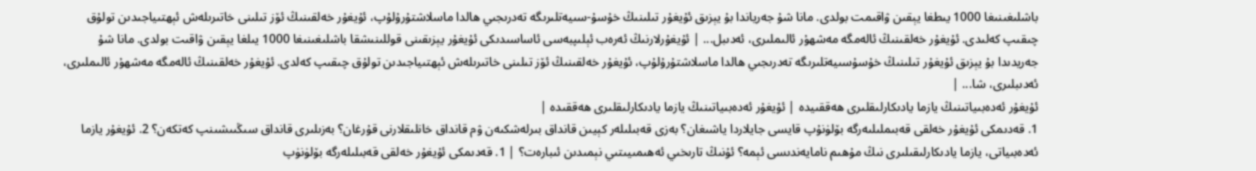باشلىغىنىغا 1000 يىطغا يېقىن ۋاقىمت بولدى. مانا شۇ جەرياندا بۇ يېزىق ئۇيغۇر تىلىنىڭ خۇسۇ-سىيەتلىرىگە تەدرىجىي ھالدا ماسلاشتۇرۇلۇپ، ئۇيغۇر خەلقىنىڭ ئۆز تىلىنى خاتىرىلەش ئېھتىياجىدىن تولۇق چىقىپ كەلىدى. ئۇيغۇر خەلقىنىڭ ئالەمگە مەشھۇر ئالىملىرى، ئەدىبل... | ئۇيغۇرلارنىڭ ئەرەب ئېلىپبەسى ئاساسىدىكى ئۇيغۇر يېزىقىنى قوللىنىشقا باشلىغىنىغا 1000 يىلغا يېقىن ۋاقىت بولدى. مانا شۇ جەريدىدا بۇ يېزىق ئۇيغۇر تىلىنىڭ خۇسۇسىيەتلىرىگە تەدرىجىي ھالدا ماسلاشتۇرۇلۇپ، ئۇيغۇر خەلقىنىڭ ئۆز تىلىنى خاتىرىلەش ئېھتىياجىدىن تولۇق چىقىپ كەلدى. ئۇيغۇر خەلقىنىڭ ئالەمگە مەشھۇر ئالىملىرى، ئەدىبلىرى، شا... |
ئۇيغۇر ئەدەبىياتىنىڭ يازما يادىكارلىقلىرى ھەققىيدە | ئۇيغۇر ئەدەبىياتىنىڭ يازما يادىكارلىقلىرى ھەققىدە |
1. قەدىمكى ئۇيغۇر خەلقى قەبىملىلىەرگە بۆلۈنۇپ قايسى جايلاردا ياشىغان؟ بەزى قەبىلىلەر كېيىن قانداق بىرلەشكىەن ۋم قانداق خانلىقلارنى قۇرغان؟ بەزىلىرى قانداق سىڭىىشىنپ كەتكەن؟ 2. ئۇيغۇر يازما ئەدەبىياتى، يازما يادىكارلىقىلىرى نىڭ مۇھىم نامايەندىسى ئېمە؟ ئۇنىڭ تارىخىي ئەھىمىيىتىي نېمىدىن ئىبارەت؟ | 1. قەدىمكى ئۇيغۇر خەلقى قەبىلىلەرگە بۆلۈنۈپ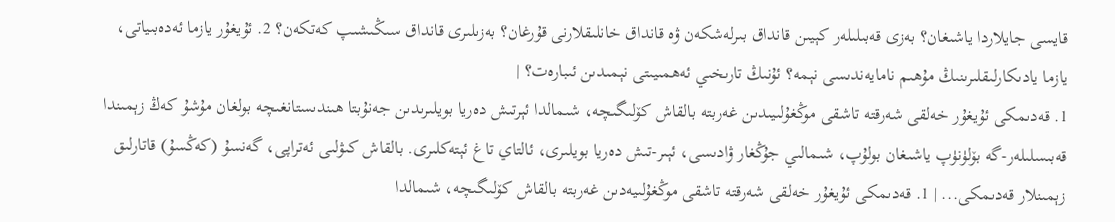قايسى جايلاردا ياشىغان؟ بەزى قەبىلىلەر كېيىن قانداق بىرلەشكەن ۋە قانداق خانلىقلارنى قۇرغان؟ بەزىلىرى قانداق سىڭىشىپ كەتكەن؟ 2. ئۇيغۇر يازما ئەدەبىياتى، يازما يادىكارلىقلىرىنىڭ مۇھىم نامايەندىسى نېمە؟ ئۇنىڭ تارىخىي ئەھمىيىتى نېمىدىن ئىبارەت؟ |
1. قەدىمكى ئۇيغۇر خەلقى شەرقتە تاشقى موڭغۇلىيىدىن غەربتە بالقاش كۆلىگىچە، شىمالدا ئېرتىش دەريا بويلىرىدىن جەنۇبتا ھىندىستانغىچە بولغان مۇشۇ كەڭ زېمىندا قەبىسلىلەر-گە بۆلۈنۈپ ياشىغان بولۇپ، شىمالىي جۇڭغار ۋادىسى، ئېىر-تىش دەريا بويلىرى، ئالتاي تاغ ئېتەكلىرى. بالقاش كىۋلىى ئەتراپى، گەنسۇ (كەڭسۇ) قاتارلىق زېمىنلار قەدىمكى... | 1. قەدىمكى ئۇيغۇر خەلقى شەرقتە تاشقى موڭغۇلىيەدىن غەربتە بالقاش كۆلىگىچە، شىمالدا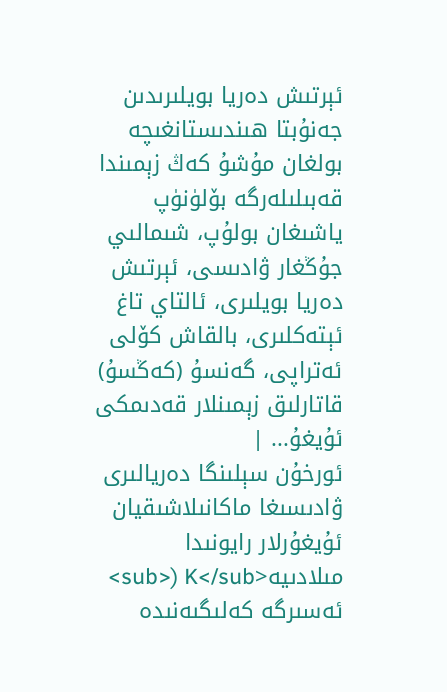ئېرتىش دەريا بويلىرىدىن جەنۇبتا ھىندىستانغىچە بولغان مۇشۇ كەڭ زېمىندا قەبىلىلەرگە بۆلۈنۈپ ياشىغان بولۇپ، شىمالىي جۇڭغار ۋادىسى، ئېرتىش دەريا بويلىرى، ئالتاي تاغ ئېتەكلىرى، بالقاش كۆلى ئەتراپى، گەنسۇ (كەڭسۇ) قاتارلىق زېمىنلار قەدىمكى ئۇيغۇ... |
ئورخۇن سېلىنگا دەريالىرى ۋادىسىغا ماكانىلاشىقيان ئۇيغۇرلار رايونىدا مىلادىيە<sub>) K</sub> ئەسىرگە كەلىگىەنىدە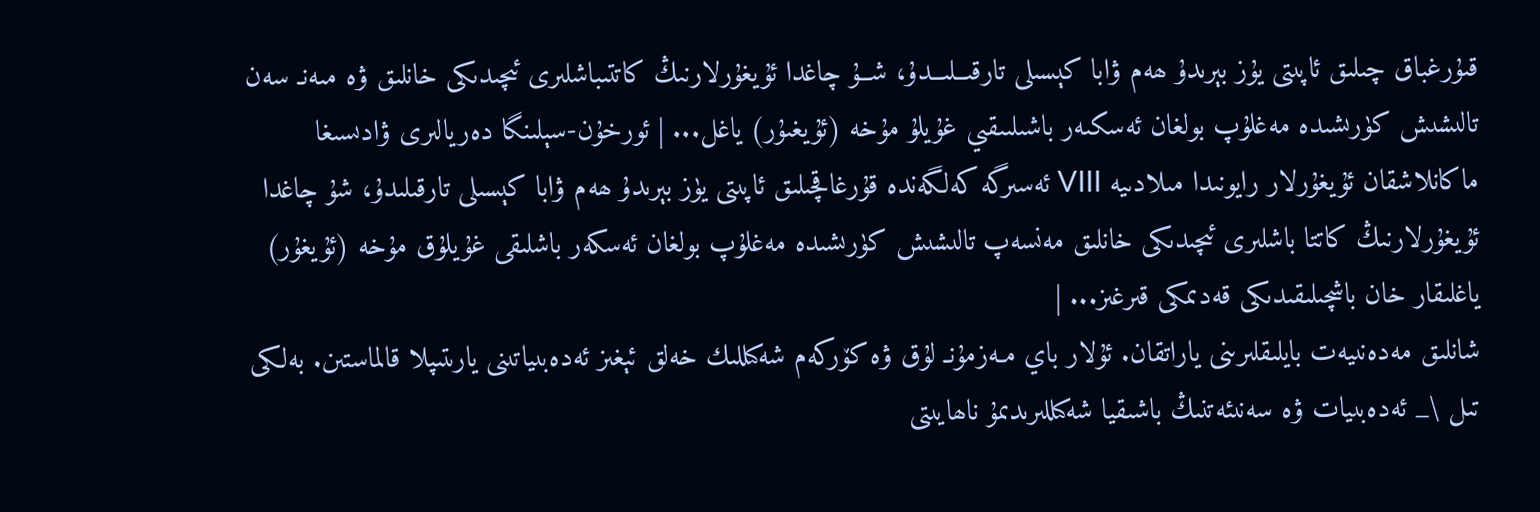قىۇرغباق چىلىق ئاپىتى يۇز بېرىدۇ ھەم ۋابا كېسىلى تارقىــلىــدۇ، شــۇ چاغدا ئۇيغۇرلارنىڭ كاتتىباشلىرى ئىچىدىكى خانلىق ۋە مىەنـ سەن تالىشىش كۈرىشىدە مەغلۇپ بولغان ئەسكىەر باشىلىىقىي غۇيلۇ مۇخە (ئۇيغىۇر) ياغل... | ئورخۇن-سېلىنگا دەريالىرى ۋادىسىغا ماكانلاشقان ئۇيغۇرلار رايونىدا مىلادىيە VIII ئەسىرگە كەلگەندە قۇرغاقچىلىق ئاپىتى يۈز بېرىدۇ ھەم ۋابا كېسىلى تارقىلىدۇ، شۇ چاغدا ئۇيغۇرلارنىڭ كاتتا باشلىرى ئىچىدىكى خانلىق مەنسەپ تالىشىش كۈرىشىدە مەغلۇپ بولغان ئەسكەر باشلىقى غۇيلۇق مۇخە (ئۇيغۇر) ياغلىقار خان باشچىلىقىدىكى قەدىمكى قىرغىز... |
شانلىق مەدەنىيەت بايلىقلىرىنى ياراتقان. ئۇلار باي مـەزمۇنـ لۇق ۋە كۆركەم شەكىللىك خەلق ئېغىز ئەدەبىياتىنى يارىتىپلا قالماستىن. بەلكى تىل \_ ئەدەبىيات ۋە سەنىئەتنىڭ باشىقيا شەكىللىرىدىمۇ ناھايىتى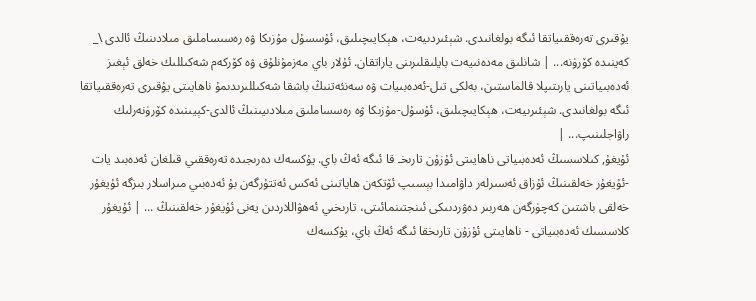يۇقىرى تەرەققىياتقا ئىگە بولغانىدى. شېئىردىيەت، ھېكايىچىلىق، ئۇسسۇل مۇزىكا ۋە رەسىساملىق مىلادىنىڭ ئالدى \_ كەينىدە كۆرۈنە... | شانلىق مەدەنىيەت بايلىقلىرىنى ياراتقان. ئۇلار باي مەزمۇنلۇق ۋە كۆركەم شەكىللىك خەلق ئېغىز ئەدەبىياتىنى يارىتىپلا قالماستىن، بەلكى تىل-ئەدەبىيات ۋە سەنئەتنىڭ باشقا شەكىللىرىدىمۇ ناھايىتى يۇقىرى تەرەققىياتقا ئىگە بولغانىدى. شېئىرىيەت، ھېكايىچىلىق، ئۇسۇل-مۇزىكا ۋە رەسساملىق مىلادىيىنىڭ ئالدى-كېيىنىدە كۆرۈنەرلىك راۋاجلىنىپ... |
ئۇيغۇ, كىلاسسىڭ ئەدەبىياتى ناھايىتى ئۇزۇن تارىخـ قا ئىگە ئەڭ باي. يۇكسەك دەرىجىدە تەرەققىي قىلغان ئەدەبىد يات -ئۇيغۇر خەلقىنىڭ ئۇزاق ئەسىرلەر داۋامىدا بېسىپ ئۆتكەن ھاياتىنى ئەكس ئەتتۇرگەن بۇ ئەدەبىي مىراسلار بىزگە ئۇيغۇر خەلقى باشتىن كەچۈرگەن ھەربىر دەۋردىىكى ئىنجتىنمائىتى، تارىخىي ئەھۋاللاردىن يەنى ئۇيغۇر خەلقىنىڭ ... | ئۇيغۇر كلاسسىك ئەدەبىياتى - ناھايىتى ئۇزۇن تارىخقا ئىگە ئەڭ باي، يۇكسەك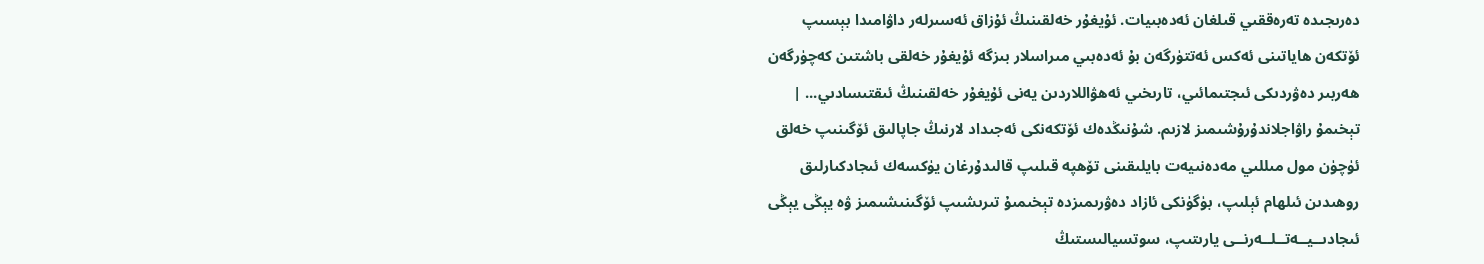دەرىجىدە تەرەققىي قىلغان ئەدەبىيات. ئۇيغۇر خەلقىنىڭ ئۇزاق ئەسىرلەر داۋامىدا بېسىپ ئۆتكەن ھاياتىنى ئەكس ئەتتۈرگەن بۇ ئەدەبىي مىراسلار بىزگە ئۇيغۇر خەلقى باشتىن كەچۈرگەن ھەربىر دەۋردىكى ئىجتىمائىي، تارىخىي ئەھۋاللاردىن يەنى ئۇيغۇر خەلقىنىڭ ئىقتىسادىي... |
تېخىمۇ راۋاجلاندۇرۇشىمىز لازىم. شۇنىڭدەك ئۆتكەنكى ئەجىداد لارنىڭ جاپالىق ئۆگىنىپ خەلق ئۈچۈن مول مىللىي مەدەنىيەت بايلىقىنى تۆھپە قىلىپ قالىدۇرغان يۈكسەك ئىجادكىارلىق روھىدىن ئىلھام ئېلىپ، بۈگۈنكى ئازاد دەۋرىمىزدە تېخىمىۇ تىرىشىپ ئۆگىنىشىمىز ۋە يېڭى يېڭى ئىجادىــيــەتــلــەرنــى يارىتىپ، سوتسيالىستىڭ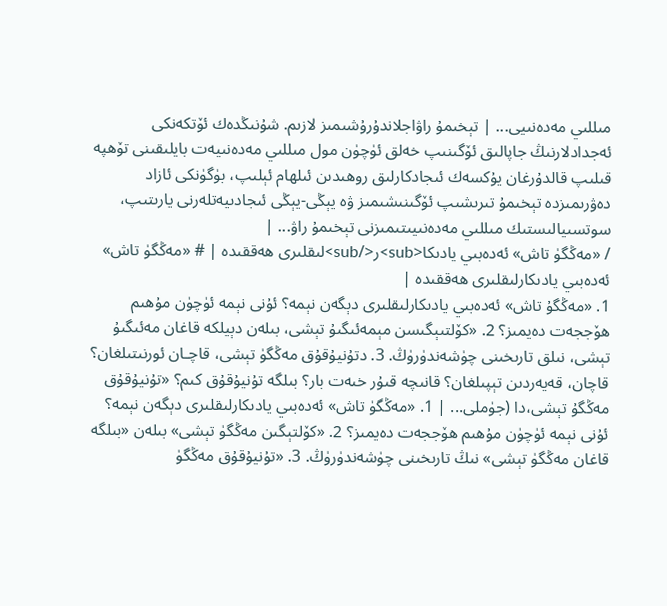مىللىي مەدەنىيى... | تېخىمۇ راۋاجلاندۇرۇشىمىز لازىم. شۇنىڭدەك ئۆتكەنكى ئەجدادلارنىڭ جاپالىق ئۆگىنىپ خەلق ئۈچۈن مول مىللىي مەدەنىيەت بايلىقىنى تۆھپە قىلىپ قالدۇرغان يۇكسەك ئىجادكارلىق روھىدىن ئىلھام ئېلىپ، بۈگۈنكى ئازاد دەۋرىمىزدە تېخىمۇ تىرىشىپ ئۆگىنىشىمىز ۋە يېڭى-يېڭى ئىجادىيەتلەرنى يارىتىپ، سوتسىيالىستىك مىللىي مەدەنىيىتىمىزنى تېخىمۇ راۋ... |
/ «مەڭگۈ تاش» ئەدەبىي يادىكا<sub>ر</sub>لىقلىرى ھەققىدە | # «مەڭگۈ تاش» ئەدەبىي يادىكارلىقلىرى ھەققىدە |
1. «مەڭگۇ تاش» ئەدەبىي يادىكارلىقلىرى دېگەن نېمە؟ ئۇنى نېمە ئۈچۈن مۇھىم ھۆججەت دەيمىز؟ 2. «كۆلتىېگىسن مېمەئىگىۇ تېشى، بىلەن دېيلكە قاغان مەئىگىۇ تېشى، نىلق تارىخىنى چۈشەندۈرۈڭ. 3. دتۇنيۇقۇق مەڭگۈ تېشى، قاچـان ئورنىتىلغان؟ قاچان، قەيەردىن تېپىلغان؟ قانىچە قىۇر خىەت بار؟ بىلگە تۇنيۇقۇق كىم؟ «تۇنيۇقۇق مەڭگۇ تېشى،دا (جۈملى... | 1. «مەڭگۈ تاش» ئەدەبىي يادىكارلىقلىرى دېگەن نېمە؟ ئۇنى نېمە ئۈچۈن مۇھىم ھۆججەت دەيمىز؟ 2. «كۆلتېگىن مەڭگۈ تېشى» بىلەن «بىلگە قاغان مەڭگۈ تېشى» نىڭ تارىخىنى چۈشەندۈرۈڭ. 3. «تۇنيۇقۇق مەڭگۈ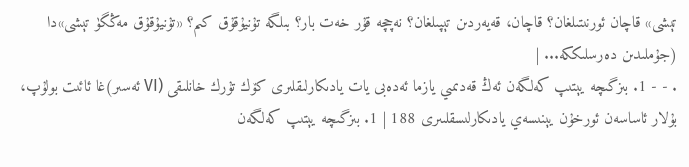تېشى» قاچان ئورنىتىلغان؟ قاچان، قەيەردىن تېپىلغان؟ نەچچە قۇر خەت بار؟ بىلگە تۇنيۇقۇق كىم؟ «تۇنيۇقۇق مەڭگۈ تېشى»دا (جۇملىدىن دەرسلىككە... |
. - - 1. بىزگىچە يېتىپ كەلگەن ئەڭ قەدىمىي يازما ئەدەبى يات يادىكارلىقلىرى كۆك تۇرك خانلىقى (VI ئەسىر)غا ئائىت بولۇپ، بۇلار ئاساسەن ئورخۇن يېنىسەي يادىكارلىسقلىىرى 188 | 1. بىزگىچە يېتىپ كەلگەن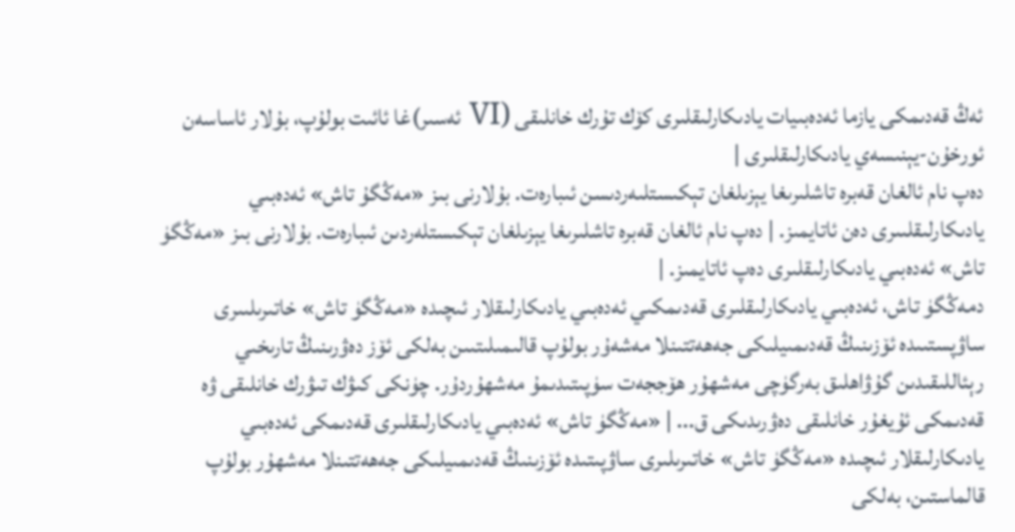ئەڭ قەدىمكى يازما ئەدەبىيات يادىكارلىقلىرى كۆك تۇرك خانلىقى (VI ئەسىر)غا ئائىت بولۇپ، بۇلار ئاساسەن ئورخۇن-يېنىسەي يادىكارلىقلىرى |
دەپ نام ئالغان قەبرە تاشلىرىغا يېزىلغان تېكىستلىەردىسن ئىبارەت. بۇلارنى بىز «مەڭگۇ تاش» ئەدەبىي يادىكارلىقلىىرى دەن ئاتايمىز. | دەپ نام ئالغان قەبرە تاشلىرىغا يېزىلغان تېكىستلەردىن ئىبارەت. بۇلارنى بىز «مەڭگۈ تاش» ئەدەبىي يادىكارلىقلىرى دەپ ئاتايمىز. |
دمەڭگۈ تاش، ئەدەبىي يادىكارلىقلىرى قەدىمكىي ئەدەبىي يادىكارلىقلار ئىچىدە «مەڭگۈ تاش» خاتىرىلىىرى ساۋپستىىدە ئۆزىنىڭ قەدىمىيلىكى جەھەتتىنلا مەشەۇر بولۇپ قالىمىلىتىىن بەلكى ئۆز دەۋرىنىڭ تارىخىي رېئاللىقىدىن گۇۋاھلىق بەرگۈچى مەشھۇر ھۆججەت سۈپىتىدىمۇ مەشھۇردۇر. چۈنكى كىۋك تىۋرك خانلىقى ۋە قەدىمكى ئۇيغۇر خانلىقى دەۋرىدىكى ق... | «مەڭگۈ تاش» ئەدەبىي يادىكارلىقلىرى قەدىمكى ئەدەبىي يادىكارلىقلار ئىچىدە «مەڭگۈ تاش» خاتىرىلىرى ساۋپىتىدە ئۆزىنىڭ قەدىمىيلىكى جەھەتتىنلا مەشھۇر بولۇپ قالماستىن، بەلكى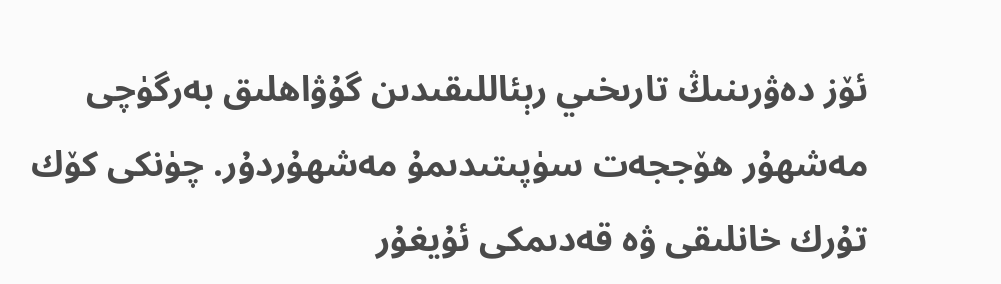ئۆز دەۋرىنىڭ تارىخىي رېئاللىقىدىن گۇۋاھلىق بەرگۈچى مەشھۇر ھۆججەت سۈپىتىدىمۇ مەشھۇردۇر. چۈنكى كۆك تۇرك خانلىقى ۋە قەدىمكى ئۇيغۇر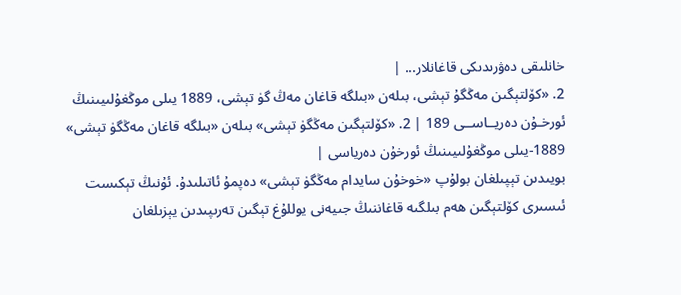خانلىقى دەۋرىدىكى قاغانلار... |
2. «كۆلتېگىن مەڭگۇ تېشى، بىلەن «بىلگە قاغان مەڭ گۈ تېشى، 1889 يىلى موڭغۇلىيىنىڭ ئورخـۇن دەريــاســى 189 | 2. «كۆلتېگىن مەڭگۈ تېشى» بىلەن «بىلگە قاغان مەڭگۈ تېشى» 1889-يىلى موڭغۇلىيىنىڭ ئورخۇن دەرياسى |
بويىدىن تېپىلغان بولۇپ «خوخۇن سايدام مەڭگۈ تېشى» دەپمۇ ئاتىلىدۇ. ئۇنىڭ تېكىست ئىسىرى كۆلتېگىن ھەم بىلگىە قاغاننىڭ جىيەنى يوللۇغ تېگىن تەرىپىدىن يېزىلغان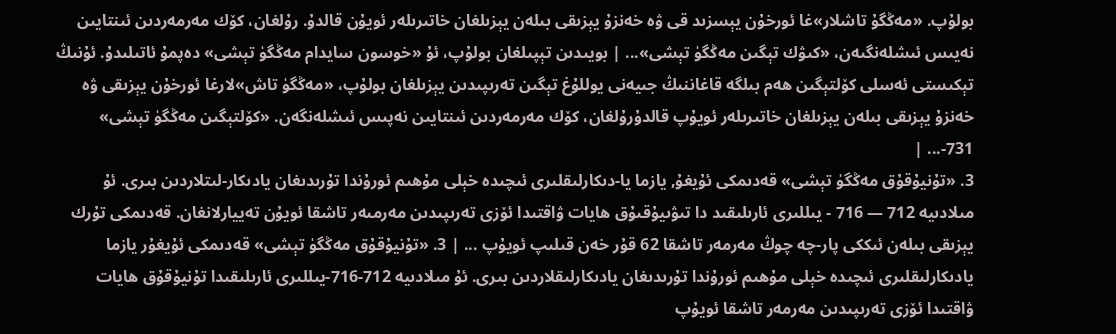بولۇپ. «مەڭگۇ تاشلار»غا ئورخۇن يېسزىد قى ۋە خەنزۇ يېزىقى بىلەن يېزىلغان خاتىرىلەر ئويۇن قالدۇ. رۇلغان، كۆك مەرمەردىن ئىنتايىن نەيىس ئىشلەنگىەن، «كىۋك تېگىن مەڭگۈ تېشى»... | بويىدىن تېپىلغان بولۇپ، ئۇ «خوسون سايدام مەڭگۈ تېشى» دەپمۇ ئاتىلىدۇ. ئۇنىڭ تېكىستى ئەسلى كۆلتېگىن ھەم بىلگە قاغاننىڭ جىيەنى يوللۇغ تېگىن تەرىپىدىن يېزىلغان بولۇپ، «مەڭگۈ تاش»لارغا ئورخۇن يېزىقى ۋە خەنزۇ يېزىقى بىلەن يېزىلغان خاتىرىلەر ئويۇپ قالدۇرۇلغان، كۆك مەرمەردىن ئىنتايىن نەپىس ئىشلەنگەن. «كۆلتېگىن مەڭگۈ تېشى» 731-... |
3. «تۇنيۇقۇق مەڭگۈ تېشى» قەدىمكى ئۇيغۇ, يازما يا-دىكارلىقلىرى ئىچىدە خېلى مۇھىم ئورۇندا تۇرىدىغان يادىكار-لىتلاردىن بىرى. ئۇ مىلادىيە 712 — 716 - يىللىرى ئارىلىقىد دا تىۋىيۇقىۇق ھايات ۋاقتىدا ئۆزى تەرىپىدىن مەرمىەر تاشقا ئويۇن تەييارلانغان. قەدىمكى تۇرك يېزىقى بىلەن ئىككى پار-چە چوڭ مەرمەر تاشقا 62 قۇر خەن قىلىپ ئويۇپ ... | 3. «تۇنيۇقۇق مەڭگۈ تېشى» قەدىمكى ئۇيغۇر يازما يادىكارلىقلىرى ئىچىدە خېلى مۇھىم ئورۇندا تۇرىدىغان يادىكارلىقلاردىن بىرى. ئۇ مىلادىيە 712-716-يىللىرى ئارىلىقىدا تۇنيۇقۇق ھايات ۋاقتىدا ئۆزى تەرىپىدىن مەرمەر تاشقا ئويۇپ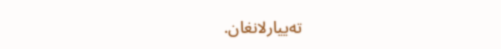تەييارلانغان.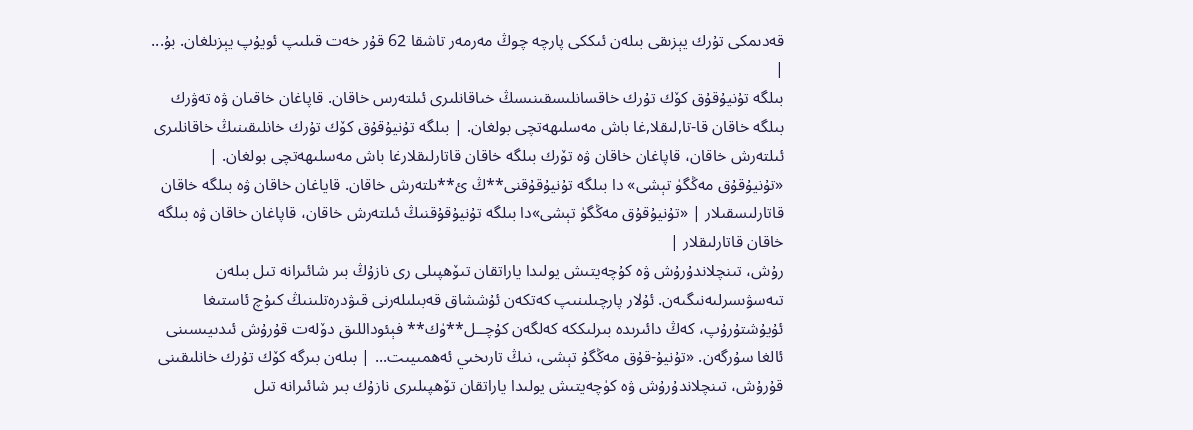قەدىمكى تۇرك يېزىقى بىلەن ئىككى پارچە چوڭ مەرمەر تاشقا 62 قۇر خەت قىلىپ ئويۇپ يېزىلغان. بۇ... |
بىلگە تۇنيۇقۇق كۆك تۇرك خاقسانلىسقىنىسڭ خىاقانلىرى ئىلتەرس خاقان. قاپاغان خاقىان ۋە تەۋرك بىلگە خاقان قا-تا,لىقلا,غا باش مەسلىھەتچى بولغان. | بىلگە تۇنيۇقۇق كۆك تۇرك خانلىقىنىڭ خاقانلىرى ئىلتەرش خاقان، قاپاغان خاقان ۋە تۆرك بىلگە خاقان قاتارلىقلارغا باش مەسلىھەتچى بولغان. |
«تۇنيۇقۇق مەڭگۈ تېشى» دا بىلگە تۇنيۇقۇقنى**ڭ ئ**ىلتەرش خاقان. قاياغان خاقان ۋە بىلگە خاقان قاتارلىسقىلار | «تۇنيۇقۇق مەڭگۈ تېشى»دا بىلگە تۇنيۇقۇقنىڭ ئىلتەرش خاقان، قاپاغان خاقان ۋە بىلگە خاقان قاتارلىقلار |
رۇش، تىنچلاندۇرۇش ۋە كۇچەيتىش يولىدا ياراتقان تىۆھپىلى رى نازۇڭ بىر شائىرانە تىل بىلەن تىەسۋىسرلىەنىگىەن. ئۇلار پارچىلىنىپ كەتكەن ئۇششاق قەبىلىلەرنى قىۋدرەتلىنىڭ كىۇچ ئاستىغا ئۇيۇشتۇرۇپ، كەڭ دائىرىدە بىرلىككە كەلگەن كۇچــل**ۈك** فېئوداللىق دۆلەت قۇرۇش ئىدىيىسىنى ئالغا سۇرگەن. «تۇنيۇ-قۇق مەڭگۇ تېشى، نىڭ تارىخىي ئەھمىيىت... | بىلەن بىرگە كۆك تۇرك خانلىقىنى قۇرۇش، تىنچلاندۇرۇش ۋە كۈچەيتىش يولىدا ياراتقان تۆھپىلىرى نازۇك بىر شائىرانە تىل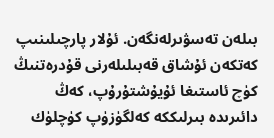بىلەن تەسۋىرلەنگەن. ئۇلار پارچىلىنىپ كەتكەن ئۇشاق قەبىلىلەرنى قۇدرەتنىڭ كۈچ ئاستىغا ئۇيۇشتۇرۇپ، كەڭ دائىرىدە بىرلىككە كەلگۈزۈپ كۈچلۈك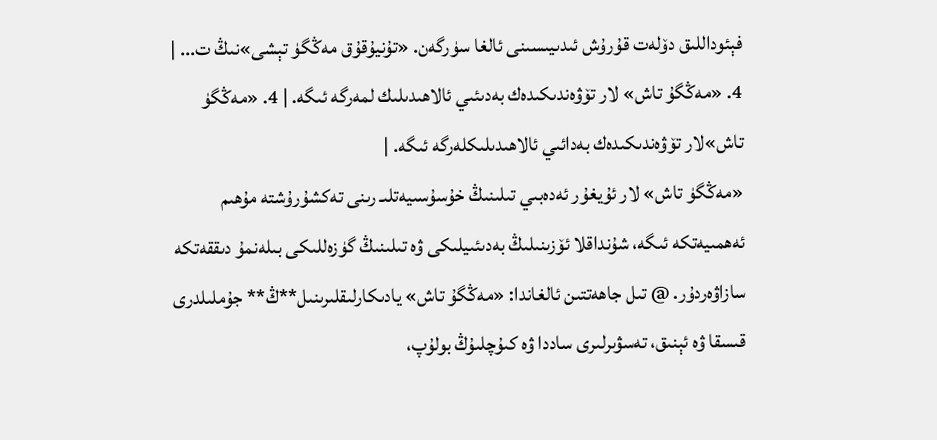فېئوداللىق دۆلەت قۇرۇش ئىدىيىسىنى ئالغا سۈرگەن. «تۇنيۇقۇق مەڭگۈ تېشى»نىڭ ت... |
4. «مەڭگۇ تاش» لار تۆۋەندىكىدەك بەدىئىي ئالاھىدىلىك لمەرگە ئىگە. | 4. «مەڭگۈ تاش»لار تۆۋەندىكىدەك بەدائىي ئالاھىدىلىكلەرگە ئىگە. |
«مەڭگۈ تاش» لار ئۇيغۇر ئەدەبىي تىلىنىڭ خۇسۇسىيەتلىـ رىنى تەكشۇرۇشتە مۇھىم ئەھمىيەتكە ئىگە، شۇنداقلا ئۆزىنىلىڭ بەدىئىيلىكى ۋە تىلىنىڭ گۈزەللىكى بىلەنمۇ دىققەتكە سازاۋەردۇر. @ تىل جاھەتتىن ئالغاندا: «مەڭگۇ تاش» يادىكارلىقلىرىنىل**ڭ** جۇملىلدرى قىسقا ۋە ئېنىق، تەسۋىرلىرى ساددا ۋە كىۇچلىۇڭ بولۇپ،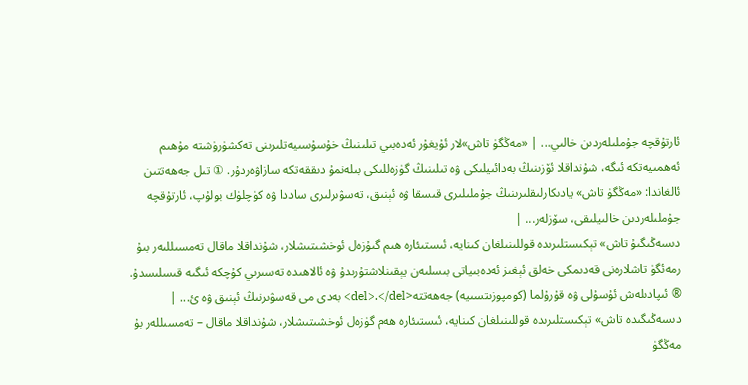ئارتۇقچە جۇملىلەردىن خالىي... | «مەڭگۈ تاش»لار ئۇيغۇر ئەدەبىي تىلىنىڭ خۇسۇسىيەتلىرىنى تەكشۈرۈشتە مۇھىم ئەھمىيەتكە ئىگە، شۇنداقلا ئۆزىنىڭ بەدائىيلىكى ۋە تىلىنىڭ گۈزەللىكى بىلەنمۇ دىققەتكە سازاۋەردۇر. ① تىل جەھەتتىن ئالغاندا: «مەڭگۈ تاش» يادىكارلىقلىرىنىڭ جۇملىلىرى قىسقا ۋە ئېنىق، تەسۋىرلىرى ساددا ۋە كۈچلۈك بولۇپ، ئارتۇقچە جۇملىلەردىن خالىيلىقى، سۆزلەر... |
دىسەڭىگىۇ تاش» تېكىستلىرىدە قوللىنىلغان كىنايە، ئىستىئارە ھىم گىۇزەل ئوخشىتىشلار، شۇنداقلا ماقال تەمسىللىەر بىۇ رمەئگۈ تاشلارەنى قەدىمكى خەلق ئېغىز ئەدەبىياتى بىسلىەن يېقىنلاشتۇرىدۇ ۋە ئالاھىدە تەسىرىي كۇچكە ئىگىە قىسلىسدۇ. ® ئىپادىلەش ئۇسۇلى ۋە قۇرۇلما (كومپوزىتسىيە) جەھەتتە<del>.</del> بەدى مى قەسۋىرنىڭ ئېنىق ۋە ئ... | دىسەڭىگىدە تاش» تېكىستلىرىدە قوللىنىلغان كىنايە، ئىستىئارە ھەم گۈزەل ئوخشىتىشلار، شۇنداقلا ماقال – تەمسىللەر بۇ مەڭگۈ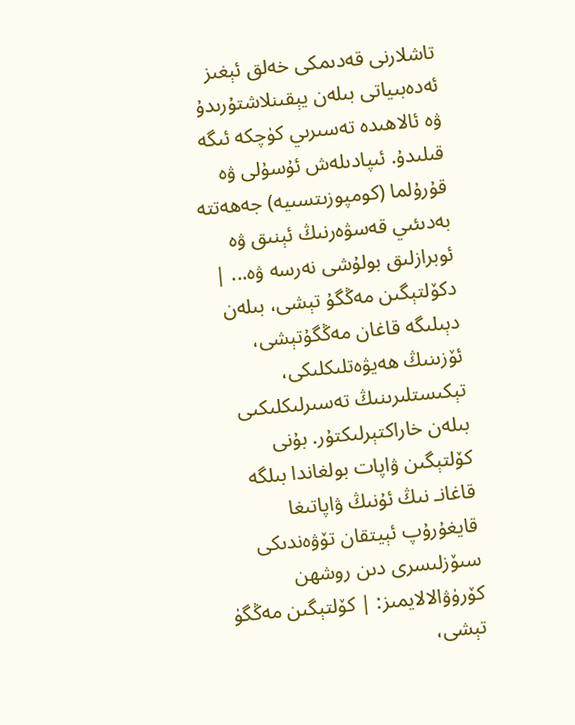تاشلارنى قەدىمكى خەلق ئېغىز ئەدەبىياتى بىلەن يېقىنلاشتۇرىدۇ ۋە ئالاھىدە تەسىرىي كۈچكە ئىگە قىلىدۇ. ئىپادىلەش ئۇسۇلى ۋە قۇرۇلما (كومپوزىتسىيە) جەھەتتە بەدىئىي قەسۋەرنىڭ ئېنىق ۋە ئوبرازلىق بولۇشى نەرسە ۋە... |
دكۆلتېگىن مەڭگۇ تېشى، بىلەن دېىلىگە قاغان مەڭگۇتېشى، ئۆزىنىڭ ھەيۋەتلىكلىكى، تېكىستلىرىنىڭ تەسىرلىكلىكىى بىلەن خاراكتېرلىكتۇر. بۇنى كۆلتېگىن ۋاپات بولغاندا بىلگە قاغانـ نىڭ ئۇنىڭ ۋاپاتىغا قايغۇرۇپ ئېيتقان تۆۋەندىكى سىۆزلىسرى دىن روشهن كۆرۈۋالالايمىز: | كۆلتېگىن مەڭگۈ تېشى،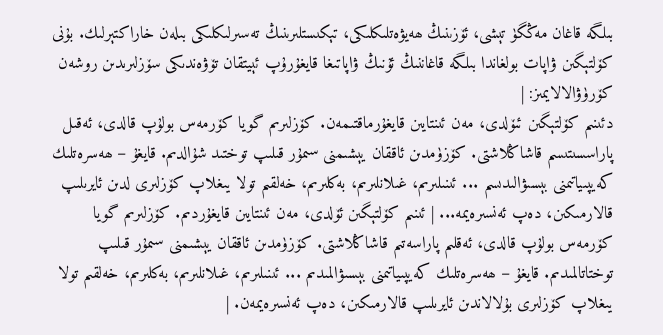بىلگە قاغان مەڭگۈ تېشى، ئۆزىنىڭ ھەيۋەتلىكلىكى، تېكىستلىرىنىڭ تەسىرلىكلىكى بىلەن خاراكتېرلىك. بۇنى كۆلتېگىن ۋاپات بولغاندا بىلگە قاغاننىڭ ئۇنىڭ ۋاپاتىغا قايغۇرۇپ ئېيتقان تۆۋەندىكى سۆزلىرىدىن روشەن كۆرۈۋالالايمىز: |
دئىنىم كۆلتېگىن ئىۆلدى، مەن ئىنتايىن قايغۇرماقتىمەن. كۆزلىرىم گويا كۆرمەس بولۇپ قالدى، ئەقىل پاراسسىتىسم قاشاڭلاشتى. كۆزۈمدىن ئاققان يېشىمنى سىمۇر قىلىپ توختىد شۇالدىم. قايغۇ – ھەسرەتلىك كەيپىياتىمنى بېسىۋالىدىسم ... ئىنىلىرىم، غىلانلىرىم، بەكلىرىم، خەلقىم تولا يىغلاپ كۆزلىرى لدىن ئايرىلىپ قالارمىكىن، دەپ ئەنسىرەيمە... | ئىنىم كۆلتېگىن ئۆلدى، مەن ئىنتايىن قايغۇردىم. كۆزلىرىم گويا كۆرمەس بولۇپ قالدى، ئەقلىم پاراسەتىم قاشاڭلاشتى. كۆزۈمدىن ئاققان يېشىمنى سىمۇر قىلىپ توختاتالمىدىم. قايغۇ – ھەسرەتلىك كەيپىياتىمنى بېسىۋالمىدىم ... ئىنىلىرىم، غىلانلىرىم، بەكلىرىم، خەلقىم تولا يىغلاپ كۆزلىرى بۇلالاندىن ئايرىلىپ قالارمىكىن، دەپ ئەنسىرەيمەن. |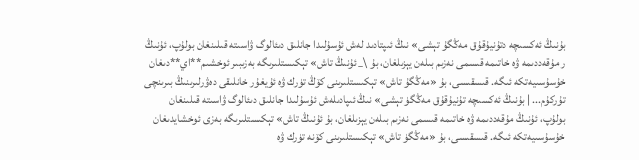بۇنىڭ ئەكسىچە دتۇنيۇقۇق مەڭگۇ تېشى» نىڭ ئىپتادىد لەش ئۇسۇلىدا جانلىق دىئالوگ ۋاسىتە قىلىنغان بولۇپ، ئۇنىڭ ر مۇقەددىمە ۋە خاتىمە قىسمى نەزىم بىلەن يېزىلغان، بۇ \_ ئۇنىڭ تاش» تېكىستلىرىگە بەزىبىر ئوخشىم**اي**دىغان خۇسۇسىيەتكە ئىگە. قىسقىسى، بۇ «مەڭگۇ تاش» تېكىستلىرىنى كۆڭ تۈرك ۋە ئۇيغۇر خانلىقى دەۋرلىرىنىڭ بىرىنچى تۇركۇم... | بۇنىڭ ئەكسىچە تۇنيۇقۇق مەڭگۈ تېشى» نىڭ ئىپادىلەش ئۇسۇلىدا جانلىق دىئالوگ ۋاسىتە قىلىنغان بولۇپ، ئۇنىڭ مۇقەددىمە ۋە خاتىمە قىسمى نەزىم بىلەن يېزىلغان، بۇ ئۇنىڭ تاش» تېكىستلىرىگە بەزى ئوخشايدىغان خۇسۇسىيەتكە ئىگە. قىسقىسى، بۇ «مەڭگۈ تاش» تېكىستلىرىنى كۆنە تۈرك ۋە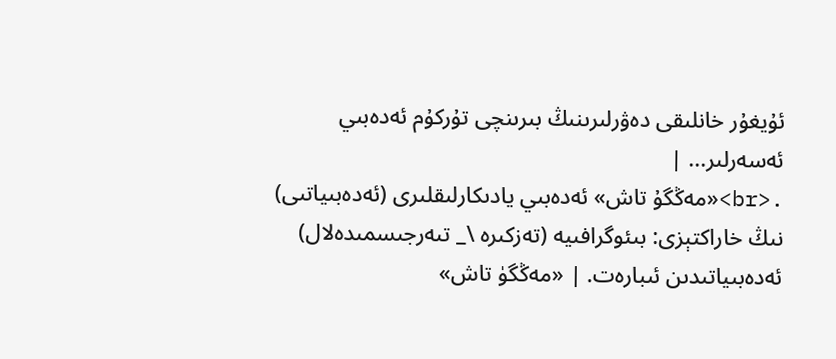ئۇيغۇر خانلىقى دەۋرلىرىنىڭ بىرىنچى تۇركۇم ئەدەبىي ئەسەرلىر... |
.<br>«مەڭگۇ تاش» ئەدەبىي يادىكارلىقلىرى (ئەدەبىياتىى) نىڭ خاراكتېزى: بىئوگرافىيە (تەزكىرە \_ تىەرجىسمىدەلال) ئەدەبىياتىدىن ئىبارەت. | «مەڭگۈ تاش»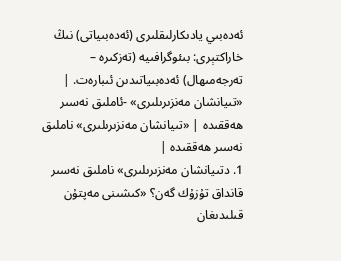ئەدەبىي يادىكارلىقلىرى (ئەدەبىياتى) نىڭ خاراكتېرى: بىئوگرافىيە (تەزكىرە – تەرجەمىھال) ئەدەبىياتىدىن ئىبارەت. |
«تىيانشان مەنزىرىلىرى» -ئاملىق نەسىر ھەققىدە | «تىيانشان مەنزىرىلىرى» ناملىق نەسىر ھەققىدە |
1. دتىيانشان مەنزىرىلىرى» ناملىق نەسىر قانداق تۇزۇك گەن؟ «كىشىنى مەپتۇن قىلىدىغان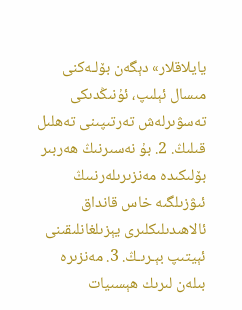يايلاقلار» دېگەن بۆلـەكنى مىسال ئېلىپ، ئۇنىڭدىكى تەسۋىرلەش تەرتىپىنى تەھلىل قىلىڭ. 2. بۇ نەسىرنىڭ ھەربىر بۆلىكىدە مەنزىرىلەرنىىڭ ئىۋزىلگىە خاس قانداق ئالاھىدىلىكلىرى يېزىلغانلىقىنى ئېيتىپ بېـرىـڭ. 3. مەنزىرە بىلەن لىرىك ھېسىيات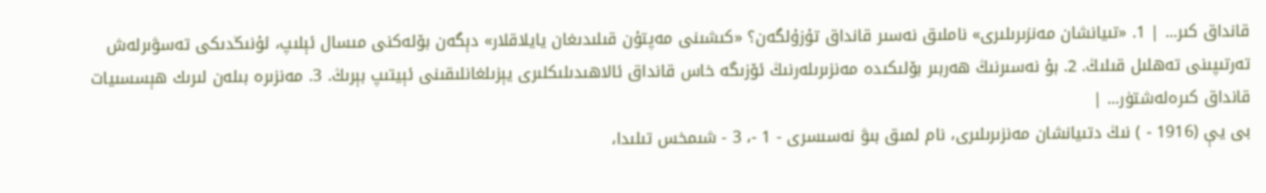قانداق كىر... | 1. «تىيانشان مەنزىرىلىرى» ناملىق نەسىر قانداق تۇزۇلگەن؟ «كىشىنى مەپتۇن قىلىدىغان يايلاقلار» دېگەن بۆلەكنى مىسال ئېلىپ، ئۇنىڭدىكى تەسۋىرلەش تەرتىپىنى تەھلىل قىلىڭ. 2. بۇ نەسىرنىڭ ھەربىر بۆلىكىدە مەنزىرىلەرنىڭ ئۆزىگە خاس قانداق ئالاھىدىلىكلىرى يېزىلغانلىقىنى ئېيتىپ بېرىڭ. 3. مەنزىرە بىلەن لىرىك ھېسسىيات قانداق كىرەلەشتۈر... |
بى يې (1916 - ) نىڭ دتىيانشان مەنزىرىلىرى، نام لمىق بىۋ نەسىسرى - 1 -، 3 - شىمخس تىلىدا،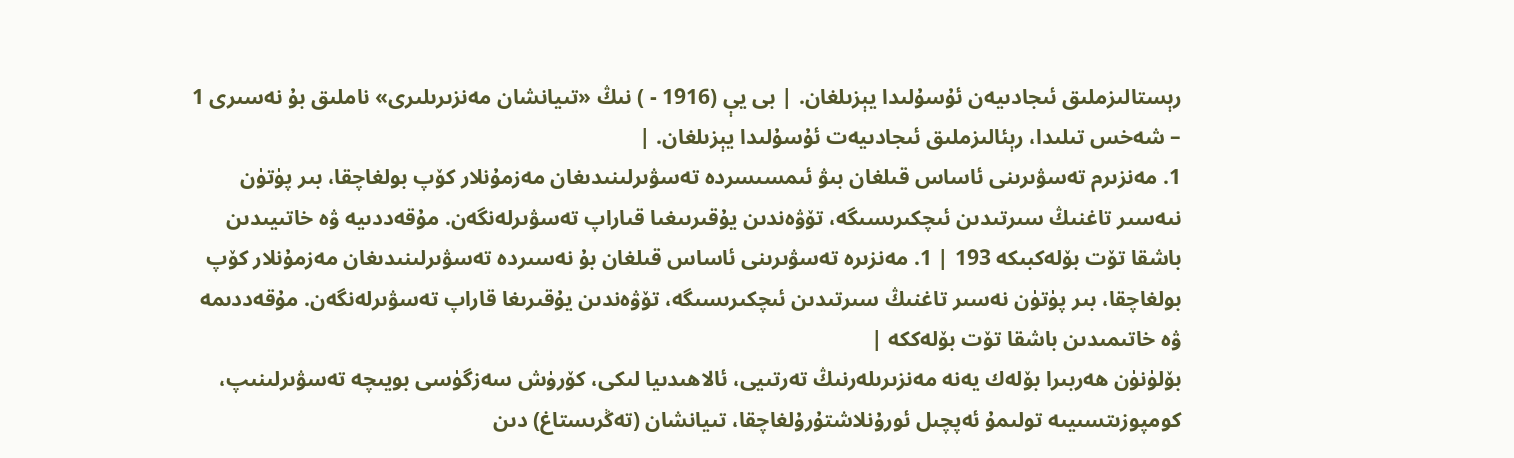رېستالىزملىق ئىجادىيەن ئۇسۇلىدا يېزىلغان. | بى يې (1916 - ) نىڭ «تىيانشان مەنزىرىلىرى» ناملىق بۇ نەسىرى 1 – شەخس تىلىدا، رېئالىزملىق ئىجادىيەت ئۇسۇلىدا يېزىلغان. |
1. مەنزىرم تەسۋىرىنى ئاساس قىلغان بىۋ ئىمسىسردە تەسۋىرلىنىدىغان مەزمۇنلار كۆپ بولغاچقا، بىر پۈتۈن نىەسىر تاغنىڭ سىرتىدىن ئىچكىرىسىگە، تۆۋەندىن يۇقىرىىغىا قىاراپ تەسۋىرلەنگەن. مۇقەددىيە ۋە خاتىيىدىن باشقا تۆت بۆلەكبىكە 193 | 1. مەنزىرە تەسۋىرىنى ئاساس قىلغان بۇ نەسىردە تەسۋىرلىنىدىغان مەزمۇنلار كۆپ بولغاچقا، بىر پۈتۈن نەسىر تاغنىڭ سىرتىدىن ئىچكىرىسىگە، تۆۋەندىن يۇقىرىغا قاراپ تەسۋىرلەنگەن. مۇقەددىمە ۋە خاتىمىدىن باشقا تۆت بۆلەككە |
بۆلۈنۈن ھەربىرا بۆلەك يەنە مەنزىرىلەرنىڭ تەرتىيى، ئالاھىدىيا لىكى، كۆرۈش سەزگۈسى بويىچە تەسۋىرلىنىپ، كومپوزىتسىيىە تولىمۇ ئەپچىل ئورۇنلاشتۇرۇلغاچقا، تىيانشان (تەڭرىستاغ) دىن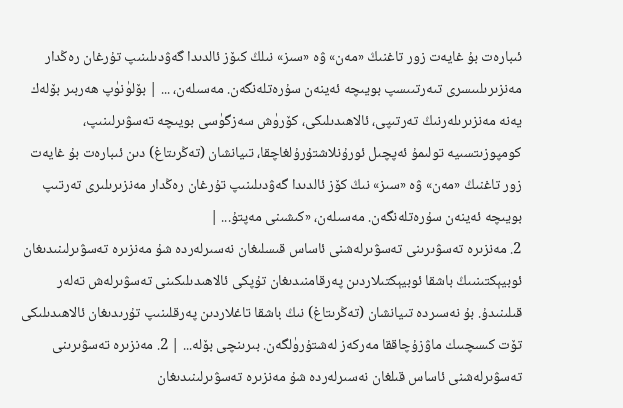ئىبارەت بۇ غايەت زور تاغنىڭ «مەن» ۋە «سىز» نىلڭ كىۆز ئالدىدا گەۋدىلىنىپ تۇرغان رەڭدار مەنزىرىلىىسرى تىەرتىىسپ بويىچە ئەينەن سۇرەتلەنگەن. مەسىلەن، ... | بۆلۈنۈپ ھەربىر بۆلەك يەنە مەنزىرىلەرنىڭ تەرتىپى، ئالاھىدىلىكى، كۆرۈش سەزگۈسى بويىچە تەسۋىرلىنىپ، كومپوزىتسىيە تولىمۇ ئەپچىل ئورۇنلاشتۇرۇلغاچقا، تىيانشان (تەڭرىتاغ) دىن ئىبارەت بۇ غايەت زور تاغنىڭ «مەن» ۋە «سىز» نىڭ كۆز ئالدىدا گەۋدىلىنىپ تۇرغان رەڭدار مەنزىرىلىرى تەرتىپ بويىچە ئەينەن سۇرەتلەنگەن. مەسىلەن، «كىشىنى مەپتۇ... |
2. مەنزىرە تەسۋىرىنى تەسۋىرلەشنى ئاساس قىسلىغان نەسىرلەردە شۇ مەنزىرە تەسۋىرلىنىدىغان ئوبيېكتىنىىڭ باشقا ئوبيېكتىلاردىن پەرقامنىدىغان تۇپكى ئالاھىدىلىكىنى تەسۋىرلەش تەلەر قىلىنىدۇ. بۇ نەسىردە تىيانشان (تەڭرىتاغ) نىڭ باشقا تاغلاردىن پەرقلىنىپ تۇرىدىغان ئالاھىدىلىكى تۆت كىسچىىك ماۋزۇچاققا مەركەز لەشتۇرۈلگەن. بىرىنچى بۆلە... | 2. مەنزىرە تەسۋىرىنى تەسۋىرلەشنى ئاساس قىلغان نەسىرلەردە شۇ مەنزىرە تەسۋىرلىنىدىغان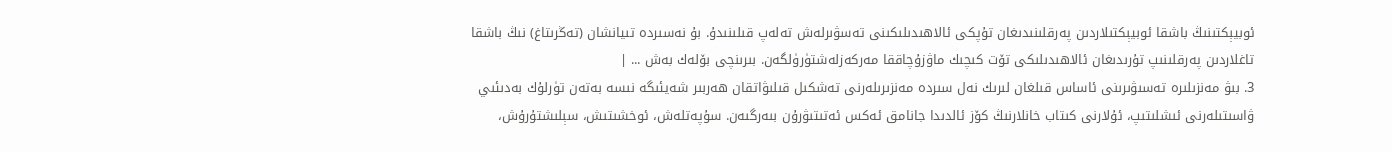ئوبيېكتىنىڭ باشقا ئوبيېكتىلاردىن پەرقلىنىدىغان تۇپكى ئالاھىدىلىكىنى تەسۋىرلەش تەلەپ قىلىنىدۇ. بۇ نەسىردە تىيانشان (تەڭرىتاغ) نىڭ باشقا تاغلاردىن پەرقلىنىپ تۇرىدىغان ئالاھىدىلىكى تۆت كىچىك ماۋزۇچاققا مەركەزلەشتۈرۈلگەن. بىرىنچى بۆلەك بەش ... |
3. بىۋ مەنزىلىرە تەسىۋىرىنى ئاساس قىلغان لىرىك نەل سىردە مەنزىرىلەرنى تەشكىل قىلىۋاتقان ھەربىر شەيئىگە نىسە بەتەن تۈرلۇك بەدىئىي ۋاسىتىلەرنى ئىشلىتىپ، ئۇلارنى كىتاب خانلارنىڭ كۆز ئالدىدا جانامق ئەكس ئەتىتىۋرۇن بىەرگىەن. سۇپەتلەش، ئوخشىتىش، سېلىشتۇرۇش،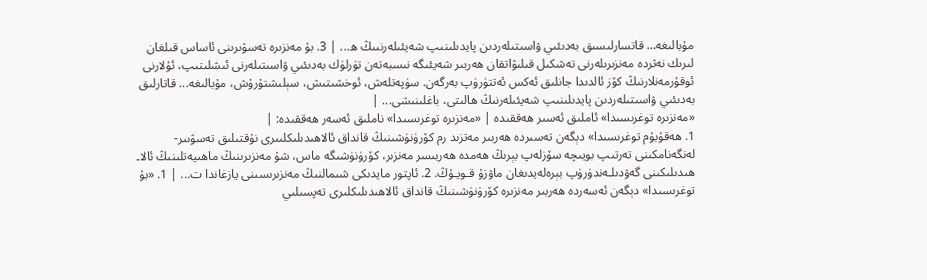مۇبالىغە… قاتسارلىسىق بەدىئىي ۋاسىتىلەردىن پايدىلىنىپ شەيئىلەرنىىڭ ھ... | 3. بۇ مەنزىرە تەسۋىرىنى ئاساس قىلغان لىرىك نەثردە مەنزىرىلەرنى تەشكىل قىلىۋاتقان ھەربىر شەيئىگە نىسبەتەن تۈرلۈك بەدىئىي ۋاسىتىلەرنى ئىشلىتىپ، ئۇلارنى ئوقۇرمەنلارنىڭ كۆز ئالدىدا جانلىق ئەكس ئەتتۈرۈپ بەرگەن. سۈپەتلەش، ئوخشىتىش، سېلىشتۇرۇش، مۇبالىغە... قاتارلىق بەدىئىي ۋاسىتىلەردىن پايدىلىنىپ شەيئىلەرنىڭ ھالىتى، باغلىنىشى... |
«مەنزىرە توغرىسىدا» ئاملىق ئەسىر ھەققىدە | «مەنزىرە توغرىسىدا» ناملىق ئەسەر ھەققىدە: |
1. ھەقۇبۇم توغرىسىدا» دېگەن تەسىردە ھەربىر مەتزىد رم كۆرۈنۈشىنىڭ قانداق ئالاھىدىلىكلىىرى نۇقتىلىق تەسۋىىر-لەنگەنامكىنى تەرتىپ بويىچە سۆزلەپ بېرىڭ ھەمدە ھەربىسر مەنزىر، كۆرۈنۈشىگە ماس، شۇ مەنزىرىنىڭ ماھىيەتلىنىڭ ئالا۔ ھىدىلىكىنى گەۋدىلـەندۈرۈپ بېرەلەيدىغان ماۋزۇ قـويـۇڭ. 2. ئاپتور مايدىكى شىمالنىڭ مەنزىرىسىنى يازغاندا ت... | 1. «بۇ توغرىسىدا» دېگەن ئەسەردە ھەربىر مەنزىرە كۆرۈنۈشىنىڭ قانداق ئالاھىدىلىكلىرى تەپسىلىي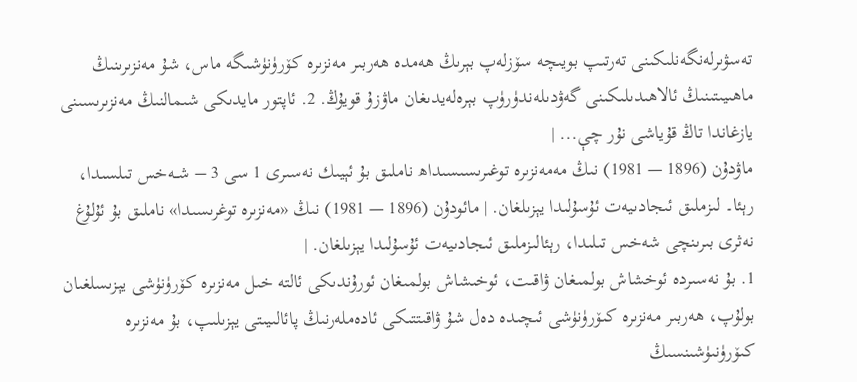تەسۋىرلەنگەنلىكىنى تەرتىپ بويىچە سۆزلەپ بېرىڭ ھەمدە ھەربىر مەنزىرە كۆرۈنۈشىگە ماس، شۇ مەنزىرىنىڭ ماھىيىتىنىڭ ئالاھىدىلىكىنى گەۋدىلەندۈرۈپ بېرەلەيدىغان ماۋزۇ قويۇڭ. 2. ئاپتور مايدىكى شىمالنىڭ مەنزىرىسىنى يازغاندا تاڭ قۇياشى نۇر چې... |
ماۋدۇن (1896 — 1981) نىڭ مەمەنزىرە توغىرىسىسىداھ ناملىق بۇ ئېيىك نەسىرى 1 سى 3 – شــەخس تىلسىدا، رېئا۔ لىزملىق ئىجادىيەت ئۇسۇلىدا يېزىلغان. | مائودۇن (1896 — 1981) نىڭ «مەنزىرە توغرىسىدا» ناملىق بۇ ئۇلۇغ نەثرى بىرىنچى شەخس تىلىدا، رېئالىزملىق ئىجادىيەت ئۇسۇلىدا يېزىلغان. |
1. بۇ نەسىردە ئوخشاش بولمىغان ۋاقىت، ئوخىشاش بولمىغان ئورۇندىكى ئالتە خىل مەنزىرە كۆرۈنۈشى يېزىسلغىان بولۇپ، ھەربىر مەنزىرە كىۆرۈنۈشى ئىچىدە دەل شۇ ۋاقىتتىكى ئادەملەرنىڭ پائالىيىتى يېزىلىپ، بۇ مەنزىرە كىۆرۈنىۈشىنسىڭ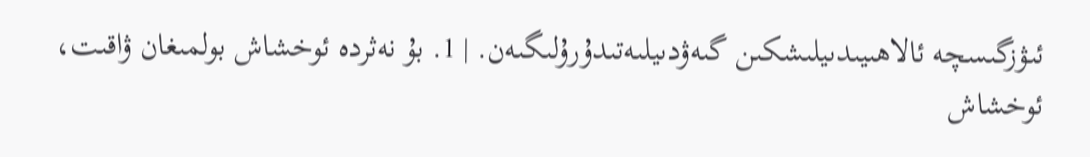ئىۋزگىسچە ئالاھىيىدىيلىشكىن گىەۋدىيلىەتىدۇرۇلىگىەن. | 1. بۇ نەثردە ئوخشاش بولمىغان ۋاقىت، ئوخشاش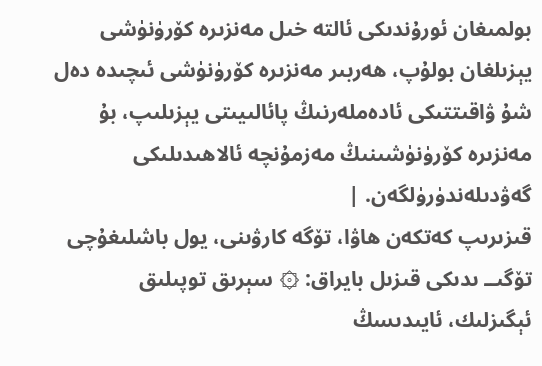بولمىغان ئورۇندىكى ئالتە خىل مەنزىرە كۆرۈنۈشى يېزىلغان بولۇپ، ھەربىر مەنزىرە كۆرۈنۈشى ئىچىدە دەل شۇ ۋاقىتتىكى ئادەملەرنىڭ پائالىيىتى يېزىلىپ، بۇ مەنزىرە كۆرۈنۈشىنىڭ مەزمۇنچە ئالاھىدىلىكى گەۋدىلەندۈرۈلگەن. |
قىزىرىپ كەتكەن ھاۋا، تۆگە كارۋىنى، يول باشلىغۇچى تۆگىــ ىدىكى قىزىل بايراق: ۞ سېرىق توپىلىق ئېگىزلىك، ئايىدىسڭ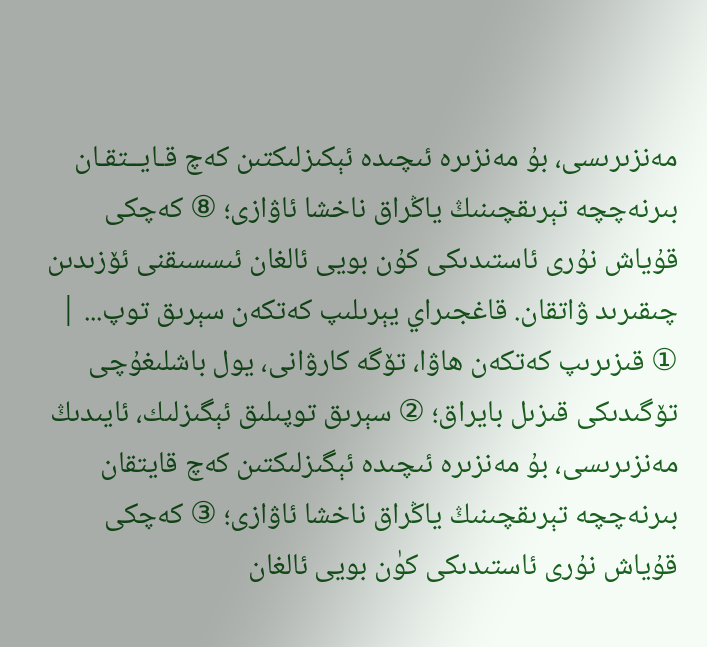مەنزىرىسى، بۇ مەنزىرە ئىچىدە ئېكىزلىكتىن كەچ قـايــتقـان بىرنەچچە تېرىقچىنىڭ ياڭراق ناخشا ئاۋازى؛ ⑧ كەچكى قۇياش نۇرى ئاستىدىكى كۇن بويى ئالغان ئىسسىقنى ئۆزىدىن چىقىرىد ۋاتقان. قاغجىراي يېرىلىپ كەتكەن سېرىق توپ... | ① قىزىرىپ كەتكەن ھاۋا، تۆگە كارۋانى، يول باشلىغۇچى تۆگىدىكى قىزىل بايراق؛ ② سېرىق توپىلىق ئېگىزلىك، ئايىدىڭ مەنزىرىسى، بۇ مەنزىرە ئىچىدە ئېگىزلىكتىن كەچ قايتقان بىرنەچچە تېرىقچىنىڭ ياڭراق ناخشا ئاۋازى؛ ③ كەچكى قۇياش نۇرى ئاستىدىكى كۈن بويى ئالغان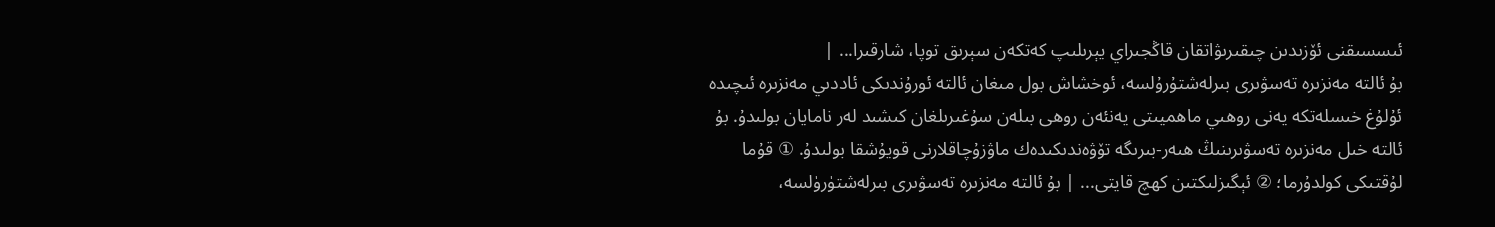ئىسسىقنى ئۆزىدىن چىقىرىۋاتقان قاڭجىراي يېرىلىپ كەتكەن سېرىق توپا، شارقىرا... |
بۇ ئالتە مەنزىرە تەسۋىرى بىرلەشتۇرۇلسە، ئوخشاش بول مىغان ئالتە ئورۇندىكى ئاددىي مەنزىرە ئىچىدە ئۇلۇغ خىسلەتكە يەنى روھىي ماھميىتى يەنئەن روھى بىلەن سۇغىرىلغان كىشىد لەر نامايان بولىدۇ. بۇ ئالتە خىل مەنزىرە تەسۋىرىنىڭ ھىەر-بىرىگە تۆۋەندىكىدەك ماۋزۇچاقلارنى قويۇشقا بولىدۇ. ① قۇما لۇقتىكى كولدۇرما؛ ② ئېگىزلىكتىن كهچ قايتى... | بۇ ئالتە مەنزىرە تەسۋىرى بىرلەشتۈرۈلسە،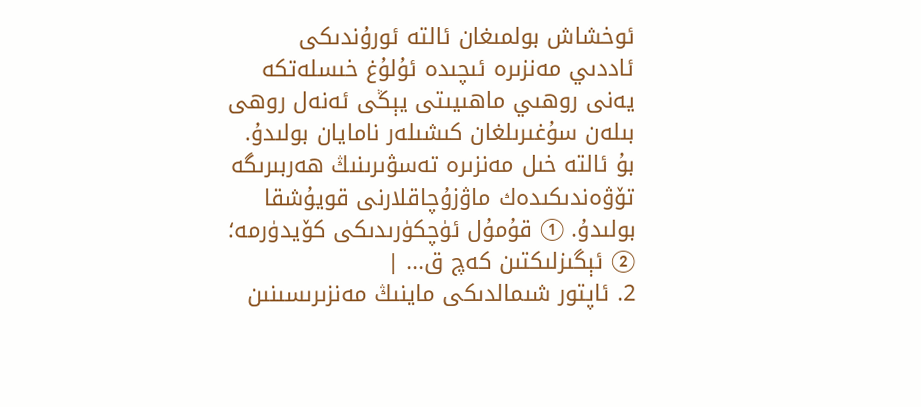ئوخشاش بولمىغان ئالتە ئورۇندىكى ئاددىي مەنزىرە ئىچىدە ئۇلۇغ خىسلەتكە يەنى روھىي ماھىيىتى يېڭى ئەنەل روھى بىلەن سۇغىرىلغان کىشىلەر نامايان بولىدۇ. بۇ ئالتە خىل مەنزىرە تەسۋىرىنىڭ ھەربىرىگە تۆۋەندىكىدەك ماۋزۇچاقلارنى قويۇشقا بولىدۇ. ① قۇمۇل ئۈچكۈرىدىكى كۆيدۈرمە؛ ② ئېگىزلىكتىن كەچ ق... |
2. ئاپتور شىمالدىكى ماينىڭ مەنزىرىسىنىن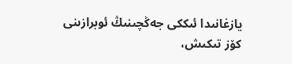يازغانىدا ئىككى جەڭچىنىڭ ئوبرازىنى كۆز تىكىش،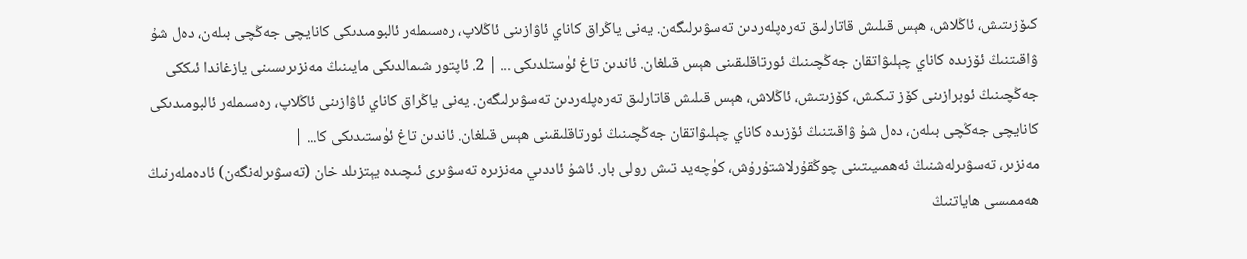كىۆزىتىش، ئاڭلاش، ھېس قىلىش قاتارلىق تەرەپلەردىن تەسۋىرلىگەن. يەنى ياڭراق كاناي ئاۋازىنى ئاڭلاپ، رەسىملەر ئالبومىدىكى كانايچى جەڭچى بىلەن، دەل شۇ ۋاقىتنىڭ ئۆزىدە كاناي چېلىۋاتقان جەڭچىنىڭ ئورتاقلىقىنى ھېس قىلغان. ئاندىن تاغ ئۈستلدىكى ... | 2. ئاپتور شىمالدىكى مايىنىڭ مەنزىرىسىنى يازغاندا ئىككى جەڭچىنىڭ ئوبرازىنى كۆز تىكىش، كۆزىتىش، ئاڭلاش، ھېس قىلىش قاتارلىق تەرەپلەردىن تەسۋىرلىگەن. يەنى ياڭراق كاناي ئاۋازىنى ئاڭلاپ، رەسىملەر ئالبومىدىكى كانايچى جەڭچى بىلەن، دەل شۇ ۋاقىتنىڭ ئۆزىدە كاناي چېلىۋاتقان جەڭچىنىڭ ئورتاقلىقىنى ھېس قىلغان. ئاندىن تاغ ئۈستىدىكى كا... |
مەنزىر، تەسۋىرلەشنىڭ ئەھمىيىتىنى چوڭقۇرلاشتۇرۇش، كۈچەيد تىش رولى بار. ئاشۇ ئاددىي مەنزىرە تەسۋىرى ئىچىدە يېتزىلد خان (تەسۋىرلەنگەن) ئادەملەرنىڭ ھەممىسى ھاياتنىڭ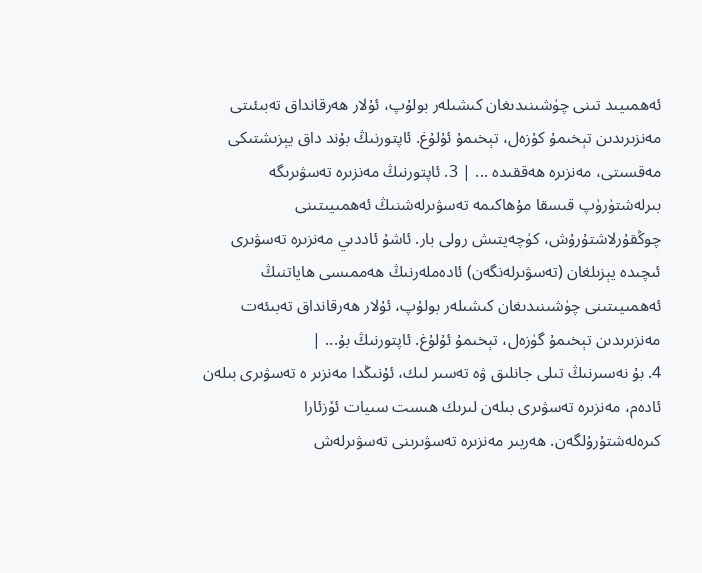ئەھمىيىد تىنى چۈشىنىدىغان كىشىلەر بولۇپ، ئۇلار ھەرقانداق تەبىئىتى مەنزىرىدىن تېخىمۇ كۇزەل، تېخىمۇ ئۇلۇغ. ئاپتورنىڭ بۇند داق يېزىشتىكى مەقسىتى، مەنزىرە ھەققىدە ... | 3. ئاپتورنىڭ مەنزىرە تەسۋىرىگە بىرلەشتۈرۈپ قىسقا مۇھاكىمە تەسۋىرلەشنىڭ ئەھمىيىتىنى چوڭقۇرلاشتۇرۇش، كۈچەيتىش رولى بار. ئاشۇ ئاددىي مەنزىرە تەسۋىرى ئىچىدە يېزىلغان (تەسۋىرلەنگەن) ئادەملەرنىڭ ھەممىسى ھاياتنىڭ ئەھمىيىتىنى چۈشىنىدىغان كىشىلەر بولۇپ، ئۇلار ھەرقانداق تەبىئەت مەنزىرىدىن تېخىمۇ گۈزەل، تېخىمۇ ئۇلۇغ. ئاپتورنىڭ بۇ... |
4. بۇ نەسىرنىڭ تىلى جانلىق ۋە تەسىر لىك، ئۇنىڭدا مەنزىر ە تەسۋىرى بىلەن ئادەم، مەنزىرە تەسۋىرى بىلەن لىرىك ھىست سىيات ئۆزئارا كىرەلەشتۇرۇلگەن. ھەربىر مەنزىرە تەسۋىرىنى تەسۋىرلەش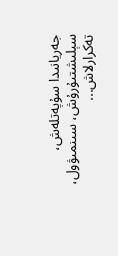جەريانىدا سۇپەتلەش، سېلىشتىۇرۇش، سىنمىۋول، تەكرارلاش...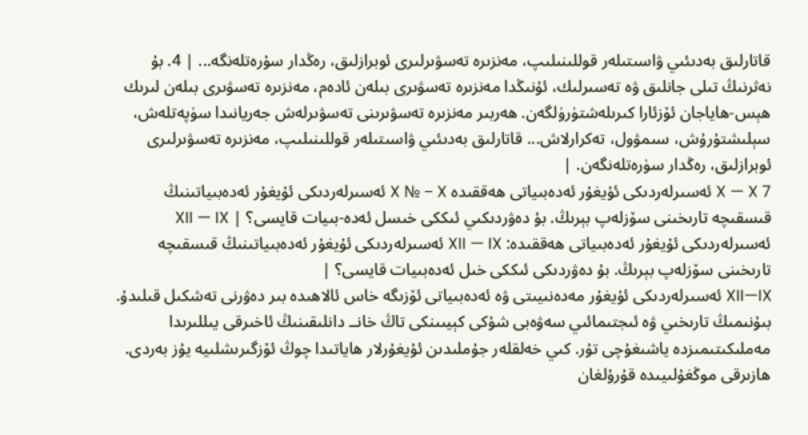قاتارلىق بەدىئىي ۋاسىتىلەر قوللىنىلىپ، مەنزىرە تەسۋىرلىرى ئوبرازلىق، رەڭدار سۇرەتلەنگە... | 4. بۇ نەثرنىڭ تىلى جانلىق ۋە تەسىرلىك، ئۇنىڭدا مەنزىرە تەسۋىرى بىلەن ئادەم، مەنزىرە تەسۋىرى بىلەن لىرىك ھېس-ھاياجان ئۆزئارا كىرىلەشتۈرۈلگەن. ھەربىر مەنزىرە تەسۋىرىنى تەسۋىرلەش جەريانىدا سۈپەتلەش، سېلىشتۇرۇش، سىمۋول، تەكرارلاش... قاتارلىق بەدىئىي ۋاسىتىلەر قوللىنىلىپ، مەنزىرە تەسۋىرلىرى ئوبرازلىق، رەڭدار سۈرەتلەنگەن. |
X — X 7 ئەسىرلەردىكى ئۇيغۇر ئەدەبىياتى ھەققىدە X № − X ئەسىرلەردىكى ئۇيغۇر ئەدەبىياتىنىڭ قىسقىچە تارىخىنى سۆزلەپ بېرىڭ. بۇ دەۋردىكىي ئىككى خىسل ئەدە-بىيات قايسى؟ | XII — IX ئەسىرلەردىكى ئۇيغۇر ئەدەبىياتى ھەققىدە: XII — IX ئەسىرلەردىكى ئۇيغۇر ئەدەبىياتىنىڭ قىسقىچە تارىخىنى سۆزلەپ بېرىڭ. بۇ دەۋردىكى ئىككى خىل ئەدەبىيات قايسى؟ |
XII—IX ئەسىرلەردىكى ئۇيغۇر مەدەنىيىتى ۋە ئەدەبىياتى ئۆزىگە خاس ئالاھىدە بىر دەۋرنى تەشكىل قىلىدۇ. بىۇنىمىڭ تارىخىي ۋە ئىجتىمائىي سەۋەبى شۇكى كېيىىنكى تاڭ خانــ دانلىقىنىڭ ئاخىرقى يىللىرىدا مەملىكىتىمىزدە ياشىغۇچى تۇر. كىي خەلقلەر جۇملىدىن ئۇيغۇرلار ھاياتىدا چوڭ ئۆزگىرىشلىيە يۇز بەردى. ھازىرقى موڭغۇلىيىدە قۇرۇلغان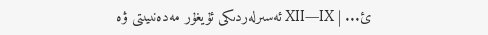ئ... | XII—IX ئەسىرلەردىكى ئۇيغۇر مەدەنىيىتى ۋە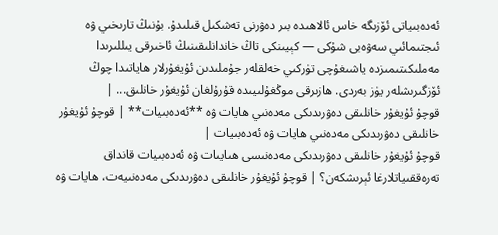ئەدەبىياتى ئۆزىگە خاس ئالاھىدە بىر دەۋرنى تەشكىل قىلىدۇ. بۇنىڭ تارىخىي ۋە ئىجتىمائىي سەۋەبى شۇكى — كېيىنكى تاڭ خاندانلىقىنىڭ ئاخىرقى يىللىرىدا مەملىكىتىمىزدە ياشىغۇچى تۈركىي خەلقلەر جۇملىدىن ئۇيغۇرلار ھاياتىدا چوڭ ئۆزگىرىشلەر يۈز بەردى. ھازىرقى موڭغۇلىيىدە قۇرۇلغان ئۇيغۇر خانلىق... |
قوچۇ ئۇيغۇر خانلىقى دەۋرىدىكى مەدەنىي ھايات ۋە **ئەدەبىيات** | قوچۇ ئۇيغۇر خانلىقى دەۋرىدىكى مەدەنىي ھايات ۋە ئەدەبىيات |
قوچۇ ئۇيغۇر خانلىقى دەۋرىدىكى مەدەنىسى ھىايىات ۋە ئەدەبىيات قانداق تەرەققىياتلارغا ئېرىشكەن؟ | قوچۇ ئۇيغۇر خانلىقى دەۋرىدىكى مەدەنىيەت، ھايات ۋە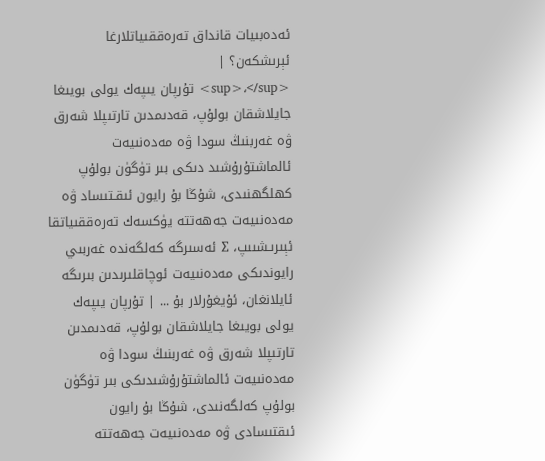ئەدەبىيات قانداق تەرەققىياتلارغا ئېرىشكەن؟ |
<sup>،</sup> تۇرپان يىپەك يولى بويىغا جايلاشقان بولۇپ، قەدىمدىن تارتىپلا شەرق ۋە غەربنىڭ سودا ۋە مەدەنىيەت ئالماشتۇرۇشىد دىكى بىر تۈگۈن بولۇپ كهلگهنىدى، شۇڭا بۇ رايون ئىقـتىساد ۋە مەدەنىيەت جەھەتتە يۈكسەك تەرەققىياتقا ئېىرىـشىىپ، ∑ ئەسىرگە كەلگەندە غەربىي رايوندىكى مەدەنىيەت ئوچاقلىرىدىن بىرىگە ئايلانغان، ئۇيغۇرلار بۇ ... | تۇرپان يىپەك يولى بويىغا جايلاشقان بولۇپ، قەدىمدىن تارتىپلا شەرق ۋە غەربنىڭ سودا ۋە مەدەنىيەت ئالماشتۇرۇشىدىكى بىر تۈگۈن بولۇپ كەلگەنىدى، شۇڭا بۇ رايون ئىقتىسادى ۋە مەدەنىيەت جەھەتتە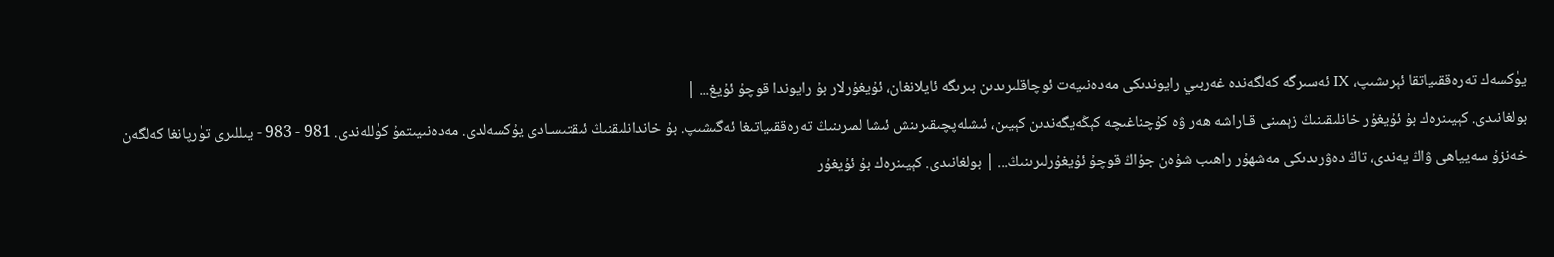يۈكسەك تەرەققىياتقا ئېرىشىپ، IX ئەسىرگە كەلگەندە غەربىي رايوندىكى مەدەنىيەت ئوچاقلىرىدىن بىرىگە ئايلانغان، ئۇيغۇرلار بۇ رايوندا قوچۇ ئۇيغ... |
بولغانىدى. كېيىنرەك بۇ ئۇيغۇر خانلىقىنىڭ زېمىنى قـاراشە ھەر ۋە كۇچناغىچە كېڭەيگەندىن كېيىن، ئىشلەپچىقىرىنش ئىشا لمىرىنىڭ تەرەققىياتىغا ئەگىشىپ. بۇ خاندانلىقنىڭ ئىقتىسـادى يۇكسەلدى. مەدەنىيىتمۇ كۈللەندى. 981 - 983 - يىللىرى تۈرپانغا كەلگەن خەنزۇ سەيياھى ۋاڭ يەندى، تاڭ دەۋرىدىكى مەشھۇر راھىب شۇەن جۇاڭ قوچۇ ئۇيغۇرلىرىنىڭ... | بولغانىدى. كېيىنرەك بۇ ئۇيغۇر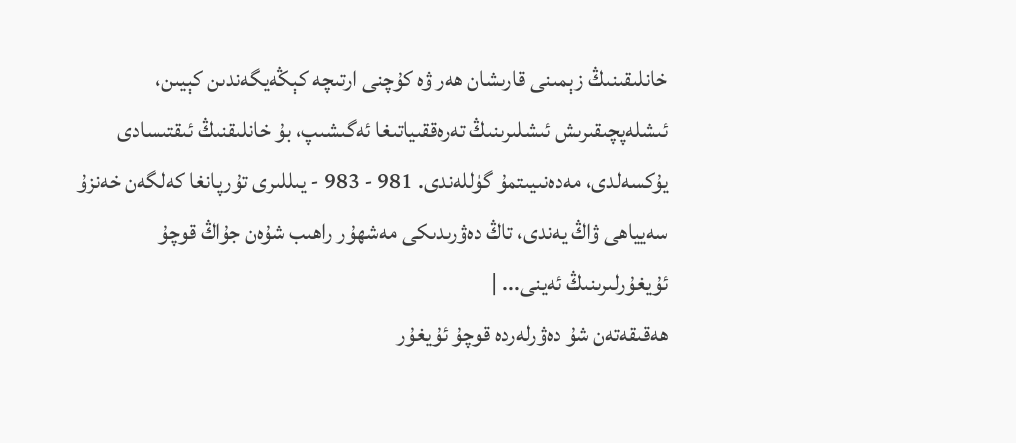خانلىقىنىڭ زېمىنى قارىشان ھەر ۋە كۇچنى ارتىچە كېڭەيگەندىن كېيىن، ئىشلەپچىقىرىش ئىشلىرىنىڭ تەرەققىياتىغا ئەگىشىپ، بۇ خانلىقنىڭ ئىقتىسادى يۇكسەلدى، مەدەنىيىتمۇ گۈللەندى. 981 - 983 - يىللىرى تۇرپانغا كەلگەن خەنزۇ سەيياھى ۋاڭ يەندى، تاڭ دەۋرىدىكى مەشھۇر راھىب شۇەن جۇاڭ قوچۇ ئۇيغۇرلىرىنىڭ ئەينى... |
ھەقىقەتەن شۇ دەۋرلەردە قوچۇ ئۇيغۇر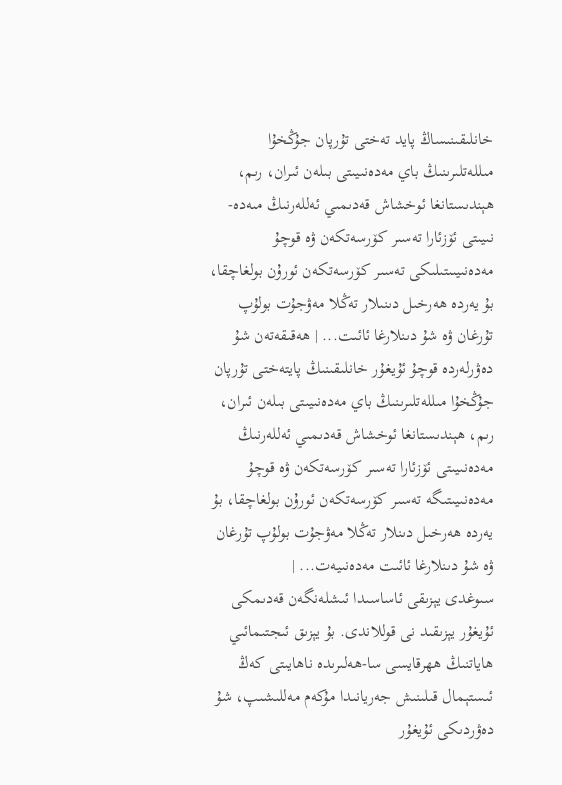خانلىقىنىساڭ پايد تەختى تۇرپان جۇڭخۇا مىللەتلىرىنىڭ باي مەدەنىيىتى بىلەن ئىران، رىم، ھېندىستانغا ئوخشاش قەدىمىي ئەللەرنىڭ مىەدە-نىيىتى ئۆزئارا تەسىر كۆرسەتكەن ۋە قوچۇ مەدەنىيىىتىلىكى تەسىر كۆرسەتكەن ئورۇن بولغاچقا، بۇ يەردە ھەرخىل دىنىلار تەڭلا مەۋجۇت بولۇپ تۇرغان ۋە شۇ دىنلارغا ئائىت... | ھەقىقەتەن شۇ دەۋرلەردە قوچۇ ئۇيغۇر خانلىقىنىڭ پايتەختى تۇرپان جۇڭخۇا مىللەتلىرىنىڭ باي مەدەنىيىتى بىلەن ئىران، رىم، ھېندىستانغا ئوخشاش قەدىمىي ئەللەرنىڭ مەدەنىيىتى ئۆزئارا تەسىر كۆرسەتكەن ۋە قوچۇ مەدەنىيىتىگە تەسىر كۆرسەتكەن ئورۇن بولغاچقا، بۇ يەردە ھەرخىل دىنلار تەڭلا مەۋجۇت بولۇپ تۇرغان ۋە شۇ دىنلارغا ئائىت مەدەنىيەت... |
سىوغدى يېزىقى ئاساسىدا ئىشلەنگەن قەدىمكى ئۇيغۇر يېزىقىد نى قوللاندى. بۇ يېزىق ئىجتىمائىي ھاياتنىڭ ھهرقايسى سا-ھەلىرىدە ناھايىتى كەڭ ئىستېمال قىلىنىش جەريانىدا مۇكەم مەللىشىپ، شۇ دەۋردىكى ئۇيغۇر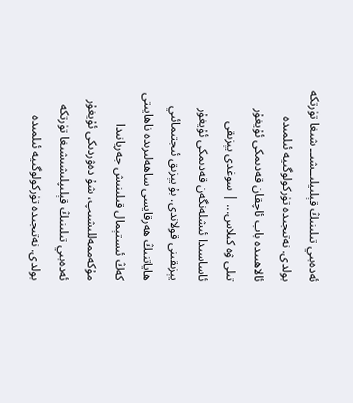ئەدەبىي تىلىنىڭ قېلىيلىــشىــ شىغا تۈرتكە بولدى. نەتىجىدە تۈركولوگىيە ئىلمىدە ئالاھىىدە باب ئاچقان قەدىمكى ئۇيغۇر تىلى ۋە كىلاس... | سوغدى يېزىقى ئاساسىدا ئىشلەنگەن قەدىمكى ئۇيغۇر يېزىقىنى قولاندى. بۇ يېزىق ئىجتىمائىي ھاياتنىڭ ھەرقايسى ساھەلىرىدە ناھايىتى كەڭ ئىستېمال قىلىنىش جەريانىدا مۇكەممەللىشىپ، شۇ دەۋردىكى ئۇيغۇر ئەدەبىي تىلىنىڭ قېلىپلىشىشىغا تۈرتكە بولدى. نەتىجىدە تۈركولوگىيە ئىلمىدە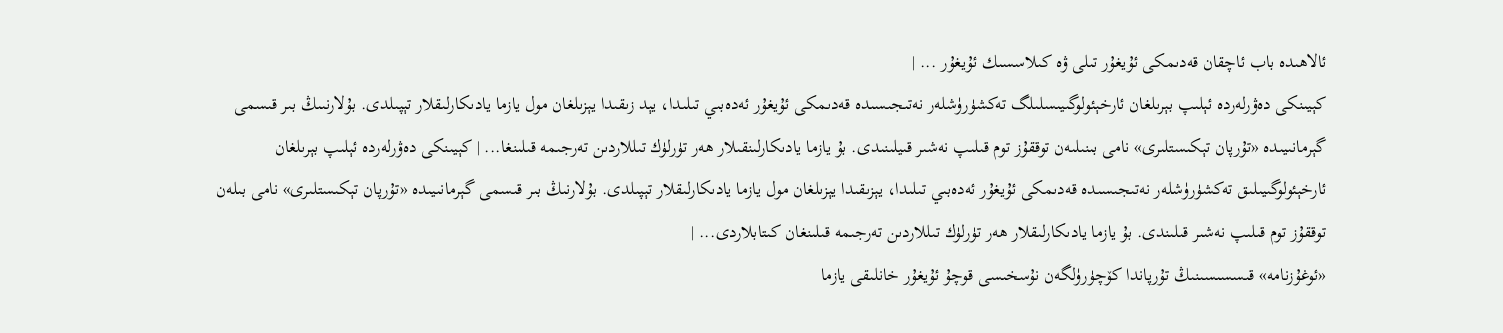ئالاھىدە باب ئاچقان قەدىمكى ئۇيغۇر تىلى ۋە كىلاسسىك ئۇيغۇر ... |
كېيىنكى دەۋرلەردە ئېلىپ بېرىلغان ئارخېئولوگىيىسلىلگ تەكشۈرۈشلەر نەتىجىسىدە قەدىمكى ئۇيغۇر ئەدەبىي تىلىدا، يېد زىقىدا يېزىلغان مول يازما يادىكارلىقلار تېپىلدى. بۇلارنىىڭ بىر قىسمى گېرمانىيىدە «تۇرپان تېكىستلىرى» نامى بىنىلىەن توققۇز توم قىلىپ نەشىر قىيلىنىدى. بۇ يازما يادىكارلىنقىلار ھەر تۈرلۈك تىللاردىن تەرجىمە قىلىنغا... | كېيىنكى دەۋرلەردە ئېلىپ بېرىلغان ئارخېئولوگىيىلىق تەكشۈرۈشلەر نەتىجىسىدە قەدىمكى ئۇيغۇر ئەدەبىي تىلىدا، يېزىقىدا يېزىلغان مول يازما يادىكارلىقلار تېپىلدى. بۇلارنىڭ بىر قىسمى گېرمانىيىدە «تۇرپان تېكىستلىرى» نامى بىلەن توققۇز توم قىلىپ نەشىر قىلىندى. بۇ يازما يادىكارلىقلار ھەر تۈرلۈك تىللاردىن تەرجىمە قىلىنغان كىتابلاردى... |
«ئوغۇزنامە» قىسسىسىنىڭ تۇرپاندا كۆچۈرۈلگەن نۇسخىسى قوچۇ ئۇيغۇر خانلىقى يازما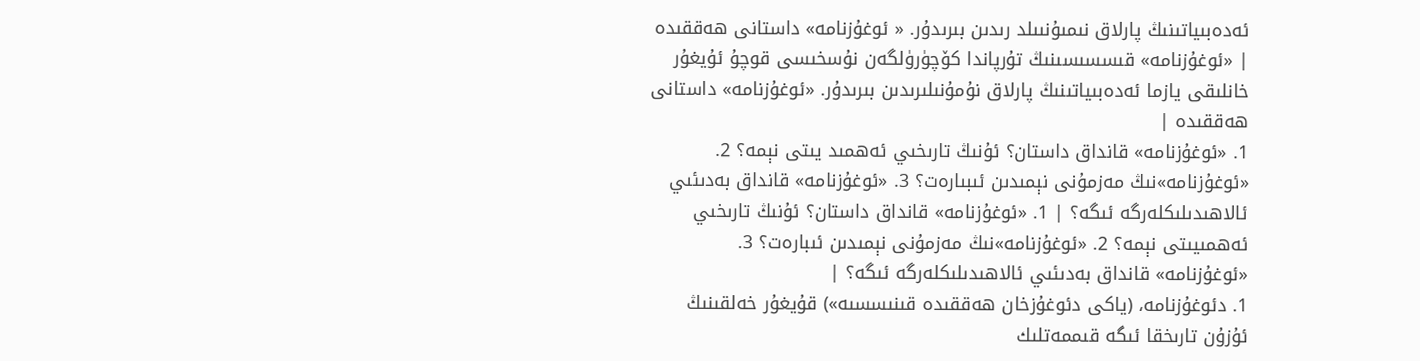ئەدەبىياتىنىڭ پارلاق نىمىۇنىىلد رىدىن بىرىدۇر. « ئوغۇزنامە» داستانى ھەققىدە | «ئوغۇزنامە» قىسسىسىنىڭ تۇرپاندا كۆچۈرۈلگەن نۇسخىسى قوچۇ ئۇيغۇر خانلىقى يازما ئەدەبىياتىنىڭ پارلاق نۇمۇنىلىرىدىن بىرىدۇر. «ئوغۇزنامە» داستانى ھەققىدە |
1. «ئوغۇزنامە» قانداق داستان؟ ئۇنىڭ تارىخىي ئەھمىد يىتى نېمە؟ 2. «ئوغۇزنامە»نىڭ مەزمۇنى نېمىدىن ئىبىارەت؟ 3. «ئوغۇزنامە» قانداق بەدىئىي ئالاھىدىلىكلەرگە ئىگە؟ | 1. «ئوغۇزنامە» قانداق داستان؟ ئۇنىڭ تارىخىي ئەھمىيىتى نېمە؟ 2. «ئوغۇزنامە»نىڭ مەزمۇنى نېمىدىن ئىبارەت؟ 3. «ئوغۇزنامە» قانداق بەدىئىي ئالاھىدىلىكلەرگە ئىگە؟ |
1. دئوغۇزنامە، (ياكى دئوغۇزخان ھەققىدە قىنىسسىە») قۇيغۇر خەلقىنىڭ ئۇزۇن تارىخقا ئىگە قىممەتلىك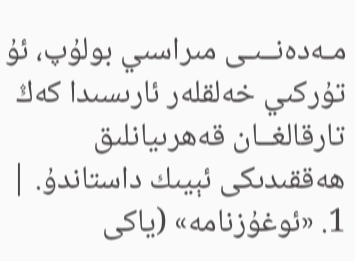مـەدەنــىـى مىراسىي بولۇپ، ئۇ تۇركىي خەلقلەر ئارىسىدا كەڭ تارقالغــان قەھرىيانلىق ھەققىدىكى ئېيىك داستاندۇ. | 1. «ئوغۇزنامە» (ياكى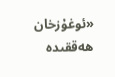«ئوغۇزخان ھەققىدە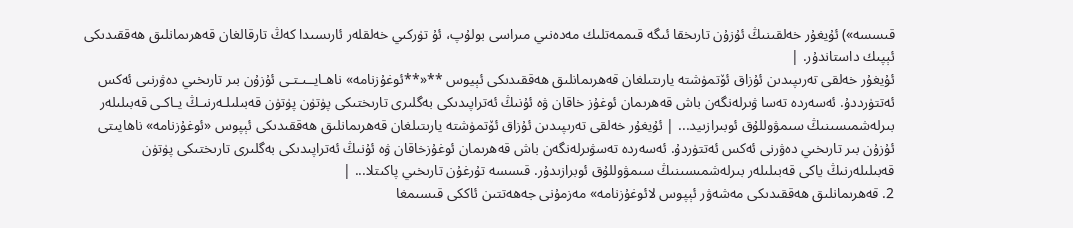قىسسە») ئۇيغۇر خەلقىنىڭ ئۇزۇن تارىخقا ئىگە قىممەتلىك مەدەنىي مىراسى بولۇپ، ئۇ تۈركىي خەلقلەر ئارىسىدا كەڭ تارقالغان قەھرىمانلىق ھەققىدىكى ئېپىك داستاندۇر. |
ئۇيغۇر خەلقى تەرىپىدىن ئۇزاق ئۆتمۈشتە يارىتىلغان قەھرىمانلىق ھەققىدىكى ئېيوس **«**ئوغۇزنامە» ناھـايــىـتـى ئۇزۇن بىر تارىخىي دەۋرنىى ئەكس ئەتتۈرددۇ. ئەسەردە تەسا ۋىرلەنگەن باش قەھرىمان ئوغۇز خاقان ۋە ئۇنىڭ ئەتراپىدىكى بەگلىرى تارىختىكى پۈتۈن پۈتۈن قەبىلىلـەرنىـڭ يـاكـى قەبىلىلەر بىرلەشمىسىنىڭ سىمۋوللۇق ئوبىرازىيد... | ئۇيغۇر خەلقى تەرىپىدىن ئۇزاق ئۆتمۈشتە يارىتىلغان قەھرىمانلىق ھەققىدىكى ئېپوس «ئوغۇزنامە» ناھايىتى ئۇزۇن بىر تارىخىي دەۋرنى ئەكس ئەتتۈردۇ. ئەسەردە تەسۋىرلەنگەن باش قەھرىمان ئوغۇزخاقان ۋە ئۇنىڭ ئەتراپىدىكى بەگلىرى تارىختىكى پۈتۈن قەبىلىلەرنىڭ ياكى قەبىلىلەر بىرلەشمىسىنىڭ سىمۋوللۇق ئوبرازىدۇر. قىسسە تۇرغۇن تارىخىي پاكىتلا... |
2. قەھرىمانلىق ھەققىدىكى مەشەۋر ئېپوس لائوغۇزنامە» مەزمۇنى جەھەتتىن ئاككى قىسىمغا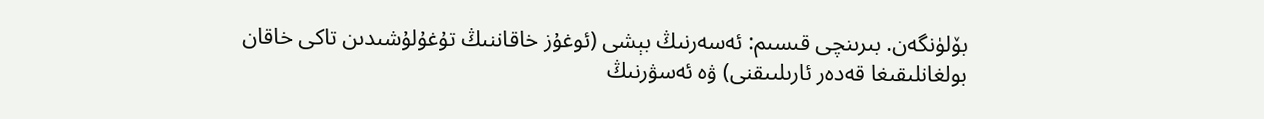بۆلۈنگەن. بىرىنچى قىسىم: ئەسەرنىڭ بېشى (ئوغۇز خاقاننىڭ تۇغۇلۇشىدىن تاكى خاقان بولغانلىقىغا قەدەر ئارىلىىقنى) ۋە ئەسۋرنىڭ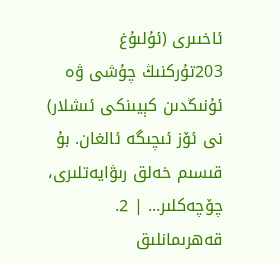ئاخىىرى (ئۇلىۇغ 203تۇركنىڭ چۇشى ۋە ئۇنىڭدىن كېيىنكى ئىشلار) نى ئۆز ئىچىگە ئالغان. بۇ قىسىم خەلق رىۋايەتلىرى، چۆچەكلىر... | 2. قەھرىمانلىق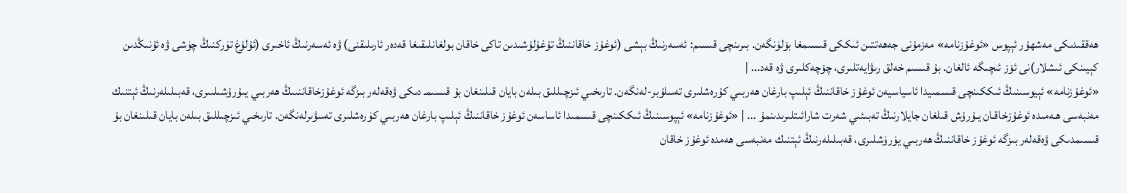ھەققىدىكى مەشھۇر ئېپوس «ئوغۇزنامە» مەزمۇنى جەھەتتىن ئىككى قىسىمغا بۆلۈنگەن. بىرىنچى قىسىم: ئەسەرنىڭ بېشى (ئوغۇز خاقاننىڭ تۇغۇلۇشىدىن تاكى خاقان بولغانلىقىغا قەدەر ئارىلىقنى) ۋە ئەسەرنىڭ ئاخىرى (ئۇلۇغ تۈركنىڭ چۈشى ۋە ئۇنىڭدىن كېيىنكى ئىشلار)نى ئۆز ئىچىگە ئالغان. بۇ قىسىم خەلق رىۋايەتلىرى، چۆچەكلىرى ۋە قەد... |
«ئوغۇزنامە» ئېيوسىنىڭ ئىككىنچى قىسمىيدا ئاسياسيەن ئوغۇز خاقاننىڭ ئېلىپ بارغان ھەربىي كۇرەشلىرى تەسلۇبر-لەنگەن. تارىخىي ئىزچىللىق بىلەن بايان قىلىنغان بۇ قىسىمـ دىكى ۋەقەلەر بىزگە ئوغۇزخاقاننىىڭ ھەربىي يىۇرۇشىلىىرى، قەبىلىلەرنىڭ ئېتنىك مەنبەسى ھـەمىدە ئوغۇزخاقـان يـۇرۇش قىلغان جايلارنىڭ تەبىئىي شەرت شارائىتلىرىدىنمۇ ... | «ئوغۇزنامە» ئېپوسىنىڭ ئىككىنچى قىسمىدا ئاساسەن ئوغۇز خاقاننىڭ ئېلىپ بارغان ھەربىي كۈرەشلىرى تەسۋىرلەنگەن. تارىخىي ئىزچىللىق بىلەن بايان قىلىنغان بۇ قىسىمدىكى ۋەقەلەر بىزگە ئوغۇز خاقاننىڭ ھەربىي يۈرۈشلىرى، قەبىلىلەرنىڭ ئېتنىك مەنبەسى ھەمدە ئوغۇز خاقان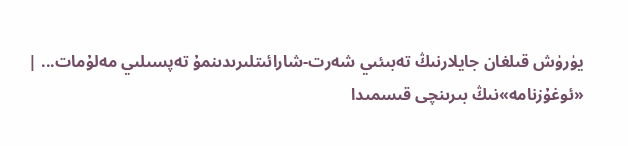يۈرۈش قىلغان جايلارنىڭ تەبىئىي شەرت-شارائىتلىرىدىنمۇ تەپسىلىي مەلۇمات... |
«ئوغۇزنامە»نىڭ بىرىنچى قىسمىدا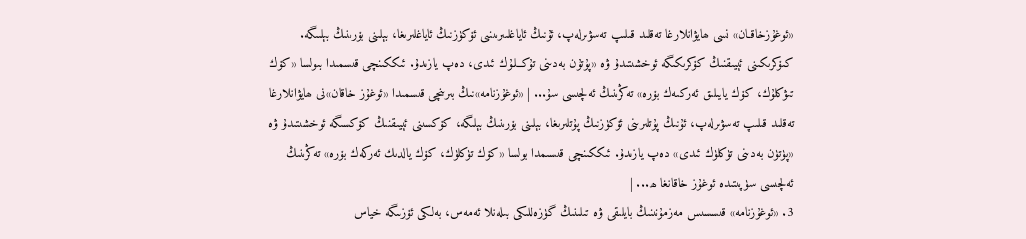«ئوغۇزخاقـان» نسى ھايۋانلارغا تەقلىد قىلىپ تەسۋىرلەپ، ئۇنىڭ ئاياغلىىرىىنىى ئۆكۈزنىڭ ئاياغلىرىغا، بېلىنى بۆرىنىڭ بېلىىگە. كىۆكرىكىنى ئېيىقنىڭ كۆكرىكىگە ئوخشىتىدۇ ۋە «پۇتۇن بەدىنى تۇكــلـۇك ئىدى، دەپ يازىدۇ. ئىككىنچى قىسمىدا بىولسا «كۆك تىۋكلۇك، كۆك يايىلىق ئەركىەك بۆرە» تەڭرىنىڭ ئەلچىسى سۇ... | «ئوغۇزنامە»نىڭ بىرىنچى قىسمىدا «ئوغۇز خاقان»نى ھايۋانلارغا تەقلىد قىلىپ تەسۋىرلەپ، ئۇنىڭ پۇتلىرىنى ئۆكۈزنىڭ پۇتلىرىغا، بېلىنى بۆرىنىڭ بېلىگە، كۆكسىنى ئېيىقنىڭ كۆكسىگە ئوخشىتىدۇ ۋە «پۈتۈن بەدىنى تۈكلۈك ئىدى» دەپ يازىدۇ. ئىككىنچى قىسىمدا بولسا «كۆك تۈكلۈك، كۆك يالدىك ئەركەك بۆرە» تەڭرىنىڭ ئەلچىسى سۈپىتىدە ئوغۇز خاقانغا ھ... |
3. «ئوغۇزنامە» قىسسىس مەزمۇنىنىڭ بايلىقى ۋە تىلىنىڭ گۈزەللىكى بىلەنلا ئەمەس، بەلكى ئۆزىىگە خياس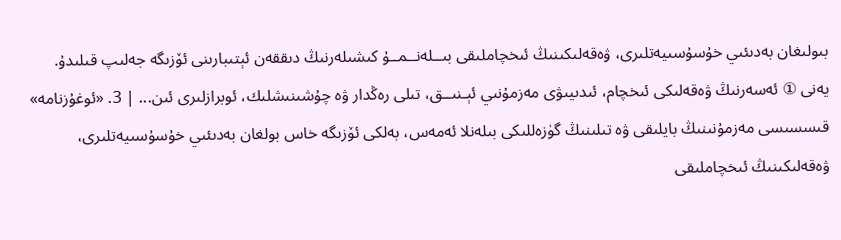بىولىغان بەدىئىي خۇسۇسىيەتلىرى، ۋەقەلىكىنىڭ ئىخچاملىقى بىــلەنــمــۇ كىشىلەرنىڭ دىققەن ئېتىبارىنى ئۆزىگە جەلىپ قىلىدۇ. يەنى ① ئەسەرنىڭ ۋەقەلىكى ئىخچام، ئىدىيىۋى مەزمۇنىي ئېـنىــق، تىلى رەڭدار ۋە چۇشىنىشلىك، ئوبرازلىرى ئىن... | 3. «ئوغۇزنامە» قىسسىسى مەزمۇنىنىڭ بايلىقى ۋە تىلىنىڭ گۈزەللىكى بىلەنلا ئەمەس، بەلكى ئۆزىگە خاس بولغان بەدىئىي خۇسۇسىيەتلىرى، ۋەقەلىكىنىڭ ئىخچاملىقى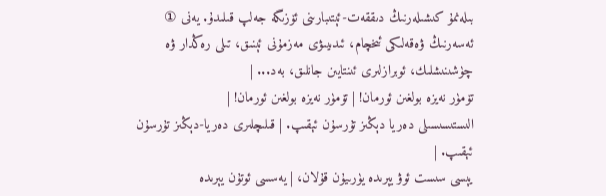بىلەنمۇ كىشىلەرنىڭ دىققەت-ئېتىبارىنى ئۆزىگە جەلپ قىلىدۇ. يەنى ① ئەسەرنىڭ ۋەقەلىكى ئىخچام، ئىدىيىۋى مەزمۇنى ئېنىق، تىلى رەڭدار ۋە چۈشىنىشلىك، ئوبرازلىرى ئىنتايىن جانلىق، بەد... |
تۆمۈر نەيزە بولغىن ئورمان! | تۆمۈر نەيزە بولغىن ئورمان! |
الىستىسىسىلى دەريا دېڭىز تۇرسۇن ئېقىپ. | قىلىچلىرى دەريا-دېڭىز تۇرسۇن ئېقىپ. |
يېسى سىست ئوۋ يېرىدە يۈرىيۇن قۇلان، | يەسسى ئوتۇن يېرىدە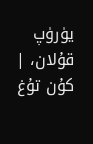يۈرۈپ قۇلان، |
كۇن تۇغ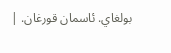بولغاي. ئاسمان قورغان. |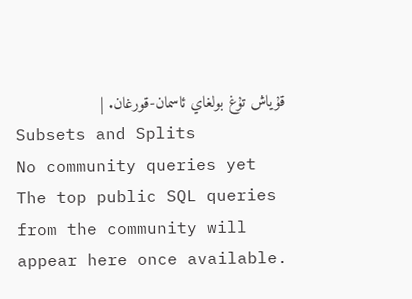قۇياش تۇغ بولغاي ئاسمان-قورغان. |
Subsets and Splits
No community queries yet
The top public SQL queries from the community will appear here once available.